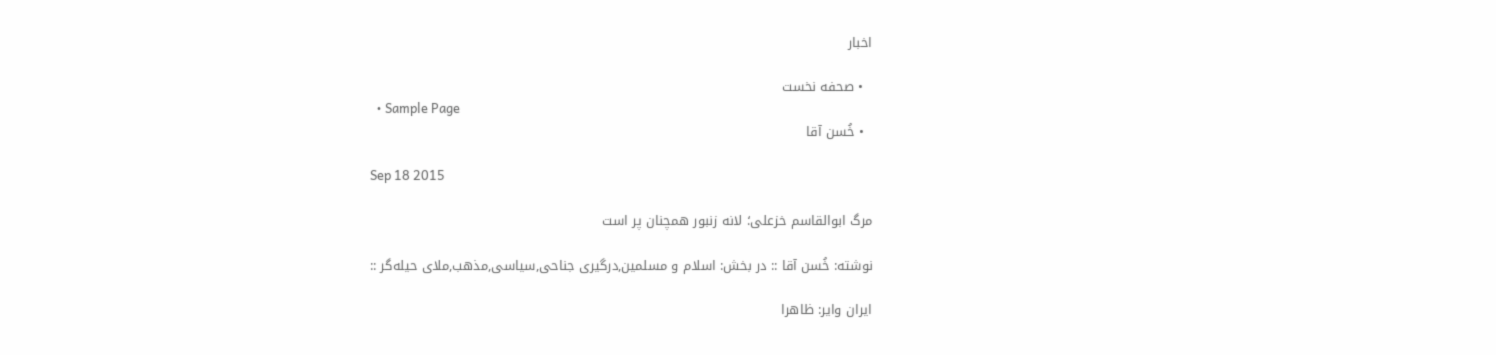اخبار

  • صحفه نخست
  • Sample Page
  • خُسن آقا

Sep 18 2015

مرگ ابوالقاسم خزعلی؛ لانه زنبور همچنان پر است

نوشته: خُسن آقا :: در بخش: اسلام و مسلمین,درگیری جناحی,سیاسی,مذهب,ملای حیله‌گر ::

ایران وایر: ظاهرا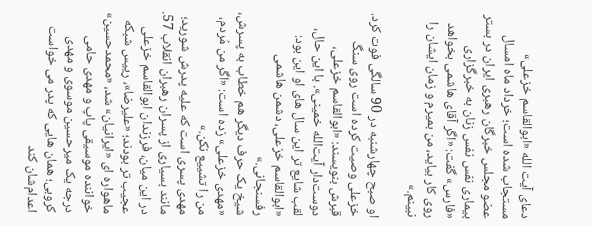دعای آیت الله «ابوالقاسم خزعلی» مستجاب شده است؛ خرداد ماه امسال عضو مجلس خبرگان رهبری ایران در بستر بیماری نفس نفس زنان به خبرگزاری «فارس» گفت: «اگر آقای هاشمی بخواهد روی کار بیاید، من بمیرم و زمان ایشان را نبینم.»

او صبح چهارشنبه در 90 سالگی فوت کرد. خزعلی وصیت کرده است روی سنگ قبرش بنویسند: «ابوالقاسم خزعلی، دوست‌دار آیت‌الله خمینی». با این حال، لقب شایع تر این سال های او این بود: «ابوالقاسم خزعلی، دشمن هاشمی رفسنجانی.»
شیخ یک حرف دیگر هم خطاب به پسرش، «مهدی خزعلی» زده است: «اگر من مُردم، من را تشییع نکن.»
مهدی پسری است که علیه پدرش شورید؛ مانند بسیاری از پسران رهبران انقلاب 57.
در این میان، فرزندان ابوالقاسم خزعلی عجیب تر بودند؛ «علیرضا»، رییس شبکه ماهواره ای «ایرانیان» شد، «محمدحسین» خواننده موسیقی پاپ و مهدی حامی درجه یک میرحسین موسوی و مهدی کروبی؛ همان هایی که پدر می خواست اعدام‌شان کند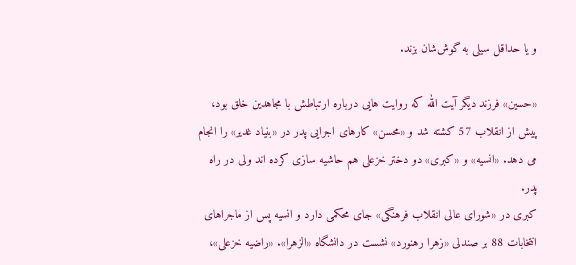و یا حداقل سیلی به گوش‌شان بزند.

«حسین» فرزند دیگر آیت الله که روایت هایی درباره ارتباطش با مجاهدین خلق بود، پیش از انقلاب 57 کشته شد و «محسن» کارهای اجرایی پدر در «بنیاد غدیر» را انجام می دهد. «انسیه» و «کبری» دو دختر خزعلی هم حاشیه سازی کرده اند ولی در راه پدر.
کبری در «شورای عالی انقلاب فرهنگی» جای محکمی دارد و انسیه پس از ماجراهای انتخابات 88 بر صندلی «زهرا رهنورد» نشست در دانشگاه «الزهرا». «راضیه خزعلی»،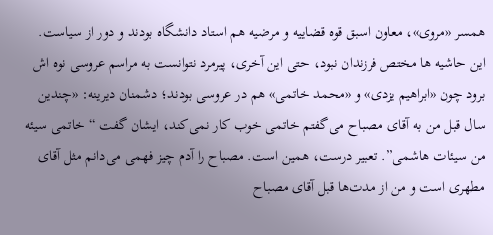همسر «مروی»، معاون اسبق قوه قضاییه و مرضیه هم استاد دانشگاه بودند و دور از سیاست.
این حاشیه ها مختص فرزندان نبود، حتی این آخری، پیرمرد نتوانست به مراسم عروسی نوه اش برود چون «ابراهیم یزدی» و «محمد خاتمی» هم در عروسی بودند؛ دشمنان دیرینه: «چندین سال قبل من به آقای مصباح می‌گفتم خاتمی خوب کار نمی‌کند، ایشان گفت “خاتمی سیئه من سیئات هاشمی”. تعبیر درست، همین است. مصباح را آدم چیز فهمی می‌دانم مثل آقای مطهری است و من از مدت‌ها قبل آقای مصباح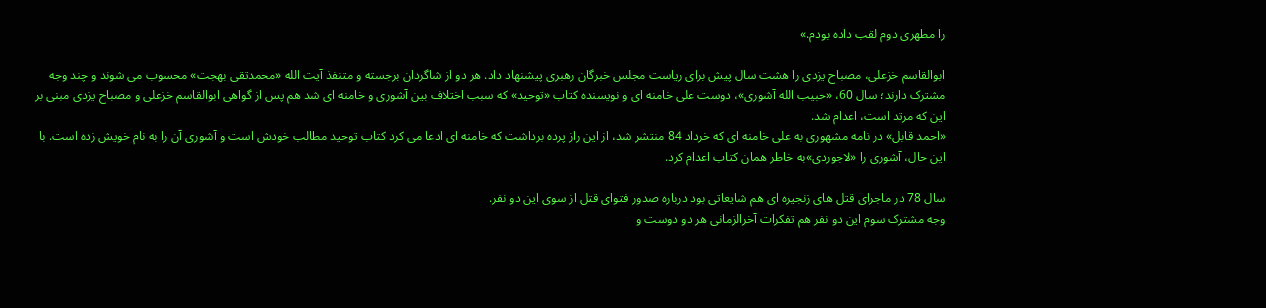را مطهری دوم لقب داده بودم.»

ابوالقاسم خزعلی، مصباح یزدی را هشت سال پیش برای ریاست مجلس خبرگان رهبری پیشنهاد داد. هر دو از شاگردان برجسته و متنفذ آیت الله «محمدتقی بهجت» محسوب می شوند و چند وجه مشترک دارند؛ سال 60، «حبیب الله آشوری»، دوست علی خامنه ای و نویسنده کتاب «توحید» که سبب اختلاف بین آشوری و خامنه ای شد هم پس از گواهی ابوالقاسم خزعلی و مصباح یزدی مبنی بر این که مرتد است، اعدام شد.
«احمد قابل» در نامه مشهوری به علی خامنه ای که خرداد 84 منتشر شد، از این راز پرده برداشت که خامنه ای ادعا می کرد کتاب توحید مطالب خودش است و آشوری آن را به نام خویش زده است. با این حال، آشوری را «لاجوردی»به خاطر همان کتاب اعدام کرد.

سال 78 در ماجرای قتل های زنجیره ای هم شایعاتی بود درباره صدور فتوای قتل از سوی این دو نفر.
وجه مشترک سوم این دو نفر هم تفکرات آخرالزمانی هر دو دوست و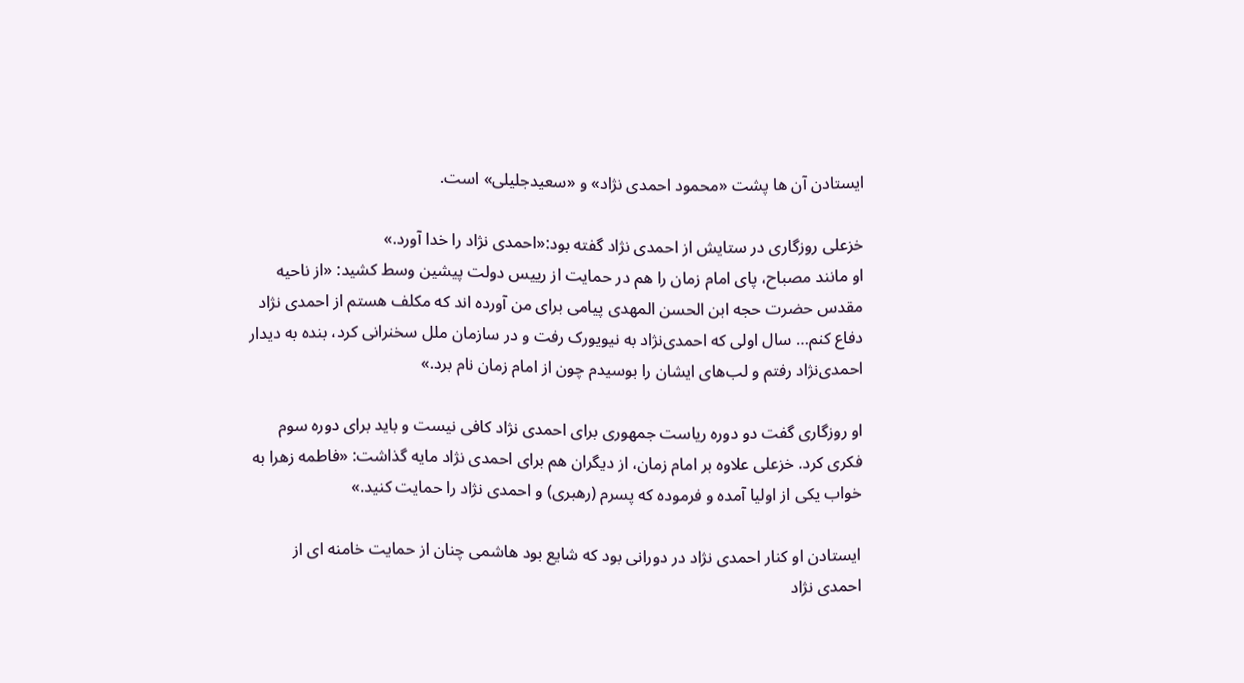ایستادن آن ها پشت «محمود احمدی نژاد» و «سعیدجلیلی» است.

خزعلی روزگاری در ستایش از احمدی نژاد گفته بود:«احمدی نژاد را خدا آورد.»
او مانند مصباح، پای امام زمان را هم در حمایت از رییس دولت پیشین وسط کشید: «از ناحيه مقدس حضرت حجه ابن الحسن المهدی پيامی برای من آورده اند که مکلف هستم از احمدی نژاد دفاع کنم… سال اولی که احمدی‌نژاد به نیویورک رفت و در سازمان ملل سخنرانی کرد، بنده به دیدار احمدی‌نژاد رفتم و لب‌های ایشان را بوسیدم چون از امام زمان نام برد.»

او روزگاری گفت دو دوره ریاست جمهوری برای احمدی نژاد کافی نیست و باید برای دوره سوم فکری کرد. خزعلی علاوه بر امام زمان، از دیگران هم برای احمدی نژاد مایه گذاشت: «فاطمه زهرا به خواب يکی از اوليا آمده و فرموده که پسرم (رهبری) و احمدی نژاد را حمايت کنيد.»

ایستادن او کنار احمدی نژاد در دورانی بود که شایع بود هاشمی چنان از حمایت خامنه ای از احمدی نژاد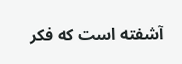آشفته است که فکر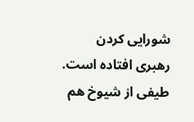شورایی کردن رهبری افتاده است. طیفی از شیوخ هم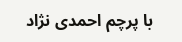با پرچم احمدی نژاد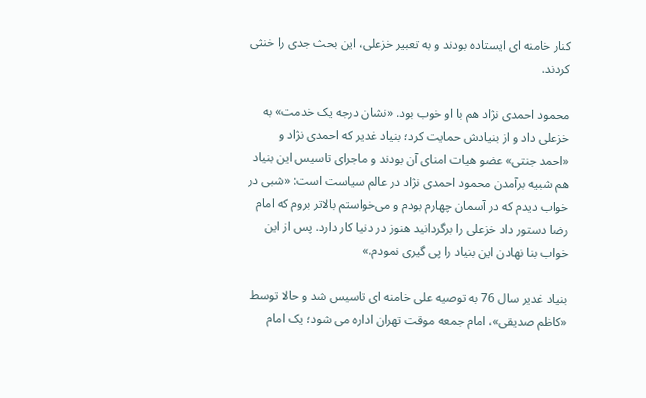کنار خامنه ای ایستاده بودند و به تعبیر خزعلی، این بحث جدی را خنثی کردند.

محمود احمدی نژاد هم با او خوب بود. «نشان درجه یک خدمت» به خزعلی داد و از بنیادش حمایت کرد؛ بنیاد غدیر که احمدی نژاد و «احمد جنتی» عضو هیات امنای آن بودند و ماجرای تاسیس این بنیاد هم شبیه برآمدن محمود احمدی نژاد در عالم سیاست است: «شبی در خواب دیدم که در آسمان چهارم بودم و می‌خواستم بالاتر بروم که امام رضا دستور داد خزعلی را برگردانید هنوز در دنیا کار دارد. پس از این خواب بنا نهادن این بنیاد را پی گیری نمودم.»

بنیاد غدیر سال 76 به توصیه علی خامنه ای تاسیس شد و حالا توسط «کاظم صدیقی»، امام جمعه موقت تهران اداره می شود؛ یک امام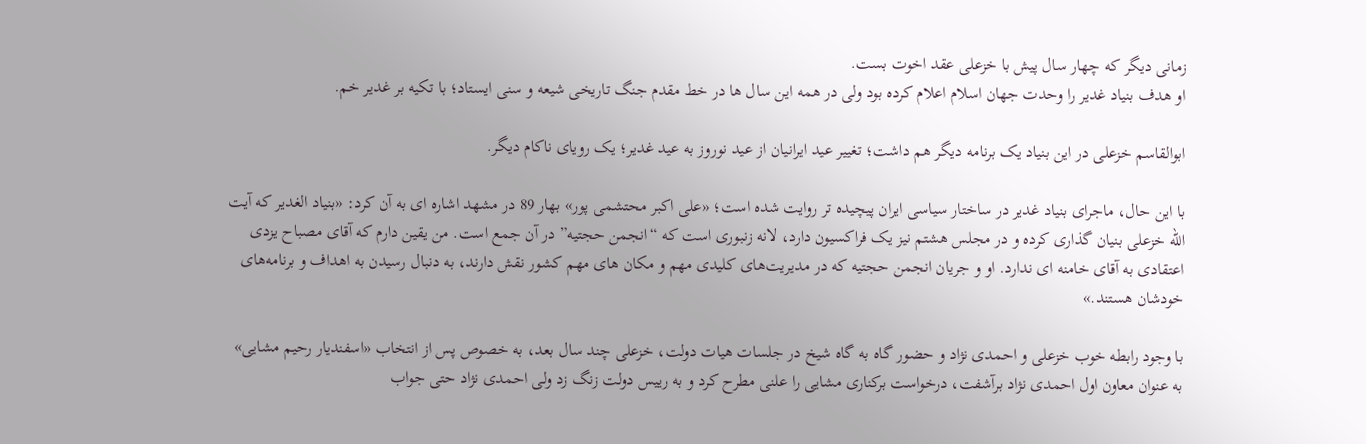زمانی دیگر که چهار سال پیش با خزعلی عقد اخوت بست.
او هدف بنیاد غدیر را وحدت جهان اسلام اعلام کرده بود ولی در همه این سال ها در خط مقدم جنگ تاریخی شیعه و سنی ایستاد؛ با تکیه بر غدیر خم.

ابوالقاسم خزعلی در این بنیاد یک برنامه دیگر هم داشت؛ تغییر عید ایرانیان از عید نوروز به عید غدیر؛ یک رویای ناکام دیگر.

با این حال، ماجرای بنیاد غدیر در ساختار سیاسی ایران پیچیده تر روایت شده است؛ «علی اکبر محتشمی پور» بهار 89 در مشهد اشاره ای به آن کرد: «بنیاد الغدیر که آیت الله خزعلی بنیان گذاری کرده و در مجلس هشتم نیز یک فراکسیون دارد، لانه زنبوری است که “انجمن حجتیه” در آن جمع است. من یقین دارم كه آقای مصباح یزدی اعتقادی به آقای خامنه ای ندارد. او و جریان انجمن حجتیه كه در مدیریت‌های كلیدی مهم و مكان های مهم كشور نقش دارند، به دنبال رسیدن به اهداف و برنامه‌های خودشان هستند.»

با وجود رابطه خوب خزعلی و احمدی نژاد و حضور گاه به گاه شیخ در جلسات هیات دولت، خزعلی چند سال بعد، به خصوص پس از انتخاب «اسفندیار رحیم مشایی» به عنوان معاون اول احمدی نژاد برآشفت، درخواست برکناری مشایی را علنی مطرح کرد و به رییس دولت زنگ زد ولی احمدی نژاد حتی جواب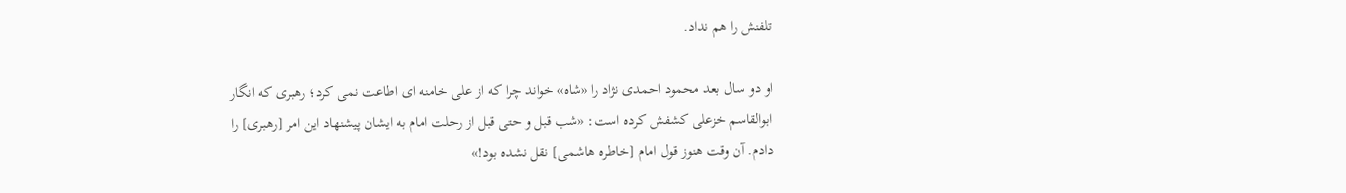تلفنش را هم نداد.

او دو سال بعد محمود احمدی نژاد را «شاه» خواند چرا که از علی خامنه ای اطاعت نمی کرد؛ رهبری که انگار ابوالقاسم خزعلی کشفش کرده است: «شب قبل و حتی قبل از رحلت امام به ایشان پیشنهاد این امر [رهبری] را دادم. آن وقت هنوز قول امام [خاطره هاشمی] نقل نشده بود!»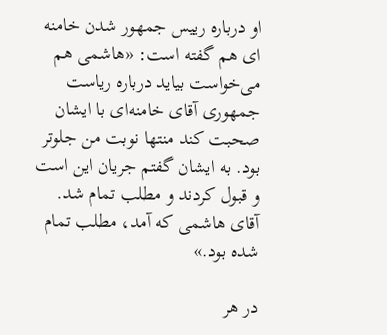او درباره رییس جمهور شدن خامنه ای هم گفته است: «هاشمی هم می‌خواست بیاید درباره ریاست جمهوری آقای خامنه‌ای با ایشان صحبت کند منتها نوبت من جلوتر بود. به ایشان گفتم جریان این است و قبول کردند و مطلب تمام شد. آقای‌ هاشمی که آمد، مطلب تمام شده بود.»

در هر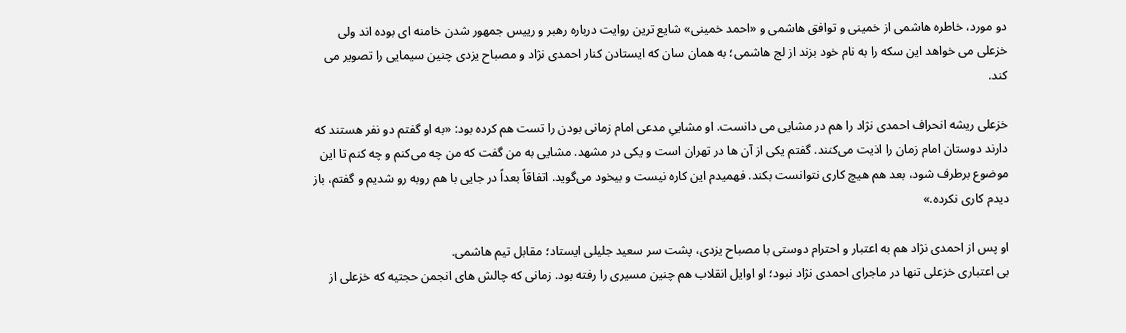دو مورد، خاطره هاشمی از خمینی و توافق هاشمی و «احمد خمینی» شایع ترین روایت درباره رهبر و رییس جمهور شدن خامنه ای بوده اند ولی خزعلی می خواهد این سکه را به نام خود بزند از لج هاشمی؛ به همان سان که ایستادن کنار احمدی نژاد و مصباح یزدی چنین سیمایی را تصویر می کند.

خزعلی ریشه انحراف احمدی نژاد را هم در مشایی می دانست. او مشاییِ مدعی امام زمانی بودن را تست هم کرده بود: «به او گفتم دو نفر هستند که دارند دوستان امام زمان را اذیت می‌کنند. گفتم یکی از آن ها در تهران است و یکی در مشهد. مشایی به من گفت که من چه می‌کنم و چه ‌کنم تا این موضوع برطرف شود، بعد هم هیچ کاری نتوانست بکند. فهمیدم این کاره نیست و بیخود می‌گوید. اتفاقاً بعداً در جایی با هم روبه رو شدیم و گفتم، باز دیدم کاری نکرده.»

او پس از احمدی نژاد هم به اعتبار و احترام دوستی با مصباح یزدی، پشت سر سعید جلیلی ایستاد؛ مقابل تیم هاشمی.
بی اعتباری خزعلی تنها در ماجرای احمدی نژاد نبود؛ او اوایل انقلاب هم چنین مسیری را رفته بود. زمانی که چالش های انجمن حجتیه که خزعلی از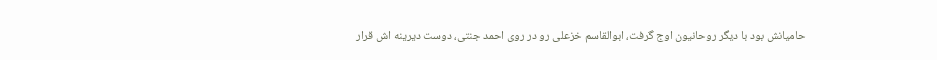حامیانش بود با دیگر روحانیون اوج گرفت، ابوالقاسم خزعلی رو در روی احمد جنتی، دوست دیرینه اش قرار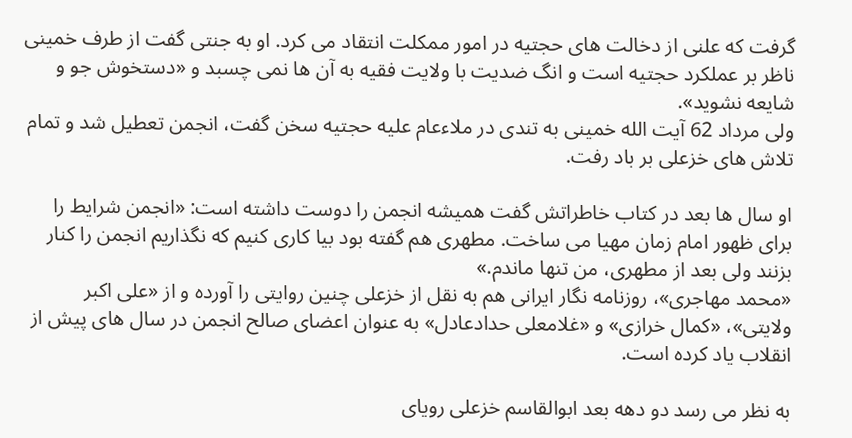گرفت که علنی از دخالت های حجتیه در امور ممکلت انتقاد می کرد. او به جنتی گفت از طرف خمینی ناظر بر عملکرد حجتیه است و انگ ضدیت با ولایت فقیه به آن ها نمی چسبد و «دستخوش جو و شایعه نشوید».
ولی مرداد 62 آیت الله خمینی به تندی در ملاءعام علیه حجتیه سخن گفت، انجمن تعطیل شد و تمام تلاش های خزعلی بر باد رفت.

او سال ها بعد در کتاب خاطراتش گفت همیشه انجمن را دوست داشته است: «انجمن شرایط را برای ظهور امام زمان مهیا می ساخت. مطهری هم گفته بود بیا کاری کنیم که نگذاریم انجمن را کنار بزنند ولی بعد از مطهری، من تنها ماندم.»
«محمد مهاجری»، روزنامه نگار ایرانی هم به نقل از خزعلی چنین روایتی را آورده و از «علی اکبر ولایتی»، «کمال خرازی» و «غلامعلی حدادعادل» به عنوان اعضای صالح انجمن در سال های پیش از انقلاب یاد کرده است.

به نظر می رسد دو دهه بعد ابوالقاسم خزعلی رویای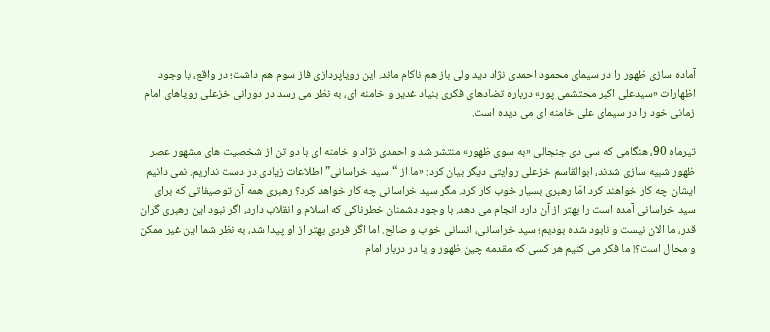آماده سازی ظهور را در سیمای محمود احمدی نژاد دید ولی باز هم ناکام ماند. این رویاپردازی فاز سوم هم داشت؛ در واقع، با وجود اظهارات «سیدعلی اکبر محتشمی پور» درباره تضادهای فکری بنیاد غدیر و خامنه ای، به نظر می رسد در دورانی خزعلی رویاهای امام زمانی خود را در سیمای علی خامنه ای می دیده است.

تیرماه 90، هنگامی که سی دی جنجالی «به سوی ظهور» منتشر شد و احمدی نژاد و خامنه ای با دو تن از شخصیت های مشهور عصر ظهور شبیه سازی شدند، ابوالقاسم خزعلی روایتی دیگر بیان کرد: «ما از “سید خراسانی” اطلاعات زیادی در دست نداریم. نمی دانیم ایشان چه کار خواهند کرد امّا رهبری بسیار خوب کار کرد. مگر سید خراسانی چه کار خواهد کرد؟ رهبری همه آن توصیفاتی که برای سید خراسانی آمده است را بهتر از آن دارد انجام می دهد. با وجود دشمنان خطرناکی که اسلام و انقلاب دارد، اگر نبود این رهبری گران قدر، ما الان نیست و نابود شده بودیم؛ سید خراسانی، انسانی خوب و صالح. اما اگر فردی بهتر از او پیدا شد، به نظر شما این غیر ممکن و محال است؟! ما فکر می کنیم هر کسی که مقدمه چین ظهور و یا در دربار امام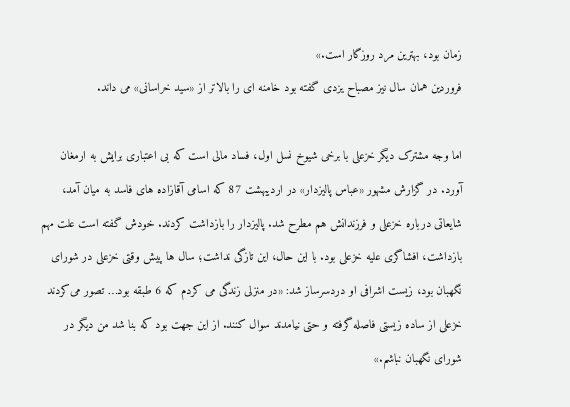زمان بود، بهترین مرد روزگار است.»
فروردین همان سال نیز مصباح یزدی گفته بود خامنه ای را بالاتر از «سید خراسانی» می داند.

اما وجه مشترک دیگر خزعلی با برخی شیوخ نسل اول، فساد مالی است که بی اعتباری برایش به ارمغان آورد. در گزارش مشهور «عباس پالیزدار» در اردیبهشت 87 که اسامی آقازاده های فاسد به میان آمد، شایعاتی درباره خزعلی و فرزندانش هم مطرح شد. پالیزدار را بازداشت کردند. خودش گفته است علت مهم بازداشت، افشاگری علیه خزعلی بود. با این حال، این تازگی نداشت؛ سال ها پیش وقتی خزعلی در شورای نگهبان بود، زیست اشرافی او دردسرساز شد: «در منزلی زندگی می کردم که 6 طبقه بود… تصور می‌کردند خزعلی از ساده زیستی فاصله گرفته و حتی نیامدند سوال کنند. از این جهت بود که بنا شد من دیگر در شورای نگهبان نباشم.»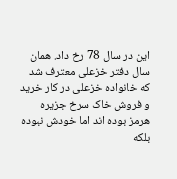این در سال 78 رخ داد. همان سال دفتر خزعلی معترف شد که خانواده خزعلی در کار خرید و فروش خاک سرخ جزیره هرمز بوده اند اما خودش نبوده بلکه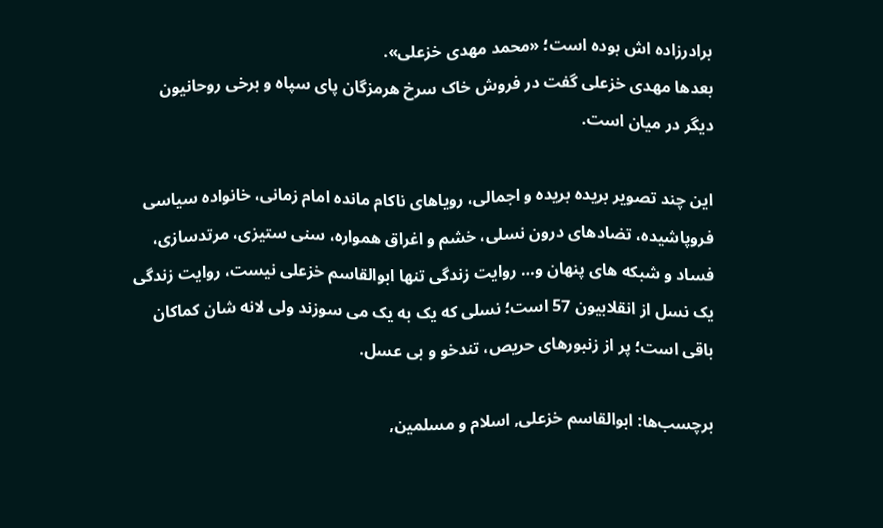برادرزاده اش بوده است؛ «محمد مهدی خزعلی».
بعدها مهدی خزعلی گفت در فروش خاک سرخ هرمزگان پای سپاه و برخی روحانیون دیگر در میان است.

این چند تصویر بریده بریده و اجمالی، رویاهای ناکام مانده امام زمانی، خانواده سیاسی فروپاشیده، تضادهای درون نسلی، خشم و اغراق همواره، سنی ستیزی، مرتدسازی، فساد و شبکه های پنهان و… روایت زندگی تنها ابوالقاسم خزعلی نیست، روایت زندگی یک نسل از انقلابیون 57 است؛ نسلی که یک به یک می سوزند ولی لانه شان کماکان باقی است؛ پر از زنبورهای حریص، تندخو و بی عسل.

برچسب‌ها: ابوالقاسم خزعلی, اسلام و مسلمین,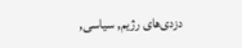دزدی‌های رژیم, سیاسی,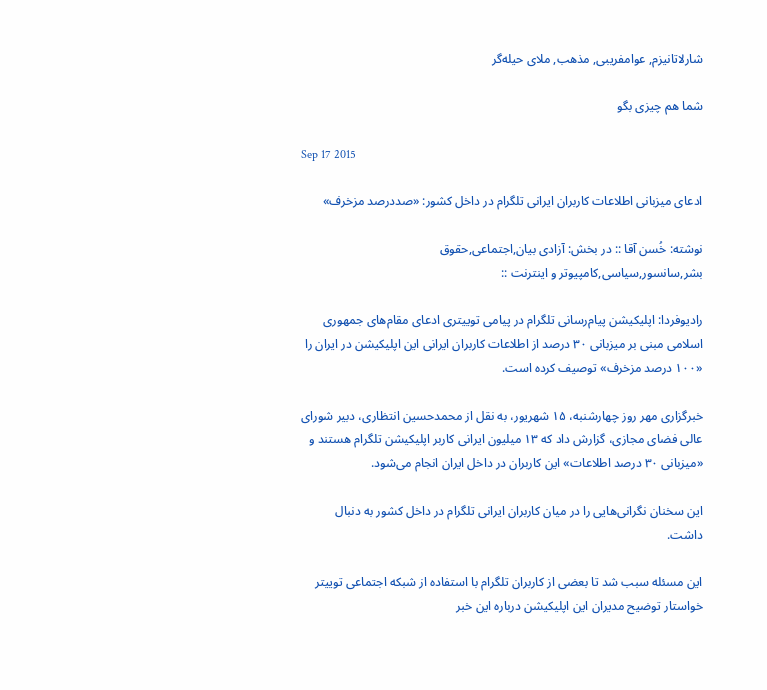شارلاتانیزم, عوامفریبی, مذهب, ملای حیله‌گر

شما هم چیزی بگو

Sep 17 2015

ادعای میزبانی اطلاعات کاربران ایرانی تلگرام در داخل کشور: «صددرصد مزخرف»

نوشته: خُسن آقا :: در بخش: آزادی بیان,اجتماعی,حقوق بشر,سانسور,سیاسی,کامپیوتر و اینترنت ::

رادیوفردا: اپلیکیشن پیام‌رسانی تلگرام در پیامی توییتری ادعای مقام‌های جمهوری اسلامی مبنی بر میزبانی ۳۰ درصد از اطلاعات کاربران ایرانی این اپلیکیشن در ایران را «۱۰۰ درصد مزخرف» توصیف کرده است.

خبرگزاری مهر روز چهارشنبه، ۱۵ شهریور، به نقل از محمدحسین انتظاری، دبیر شورای عالی فضای مجازی، گزارش داد که ۱۳ میلیون ایرانی کاربر اپلیکیشن تلگرام هستند و «میزبانی ۳۰ درصد اطلاعات» این کاربران در داخل ایران انجام می‌شود.

این سخنان نگرانی‌هایی را در میان کاربران ایرانی تلگرام در داخل کشور به دنبال داشت.

این مسئله سبب شد تا بعضی از کاربران تلگرام با استفاده از شبکه اجتماعی توییتر خواستار توضیح مدیران این اپلیکیشن درباره این خبر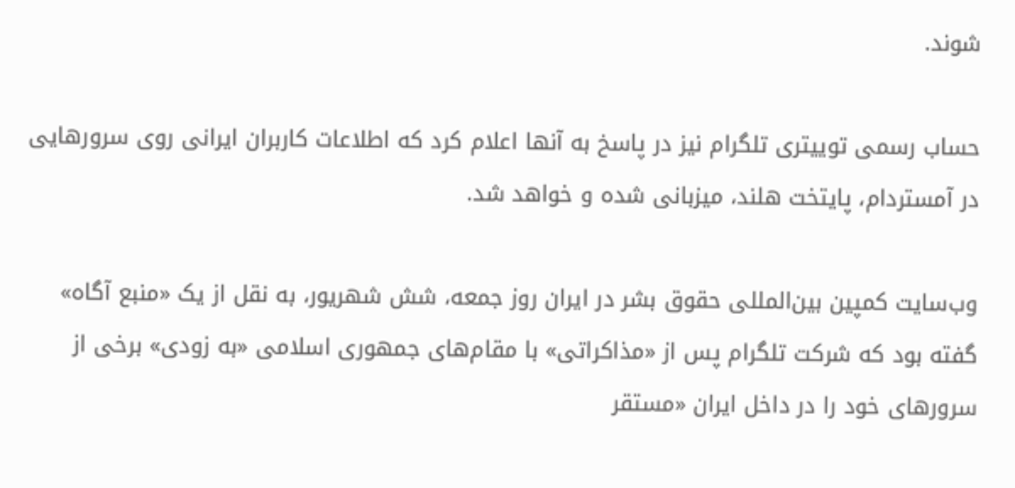شوند.

حساب رسمی توییتری تلگرام نیز در پاسخ به آنها اعلام کرد که اطلاعات کاربران ایرانی روی سرورهایی در آمستردام، پایتخت هلند، میزبانی شده و خواهد شد.

وب‌سایت کمپین بین‌المللی حقوق بشر در ایران روز جمعه، شش شهریور، به نقل از یک «منبع آگاه» گفته بود که شرکت تلگرام پس از «مذاکراتی» با مقام‌های جمهوری اسلامی «به زودی» برخی از سرور‌های خود را در داخل ایران «مستقر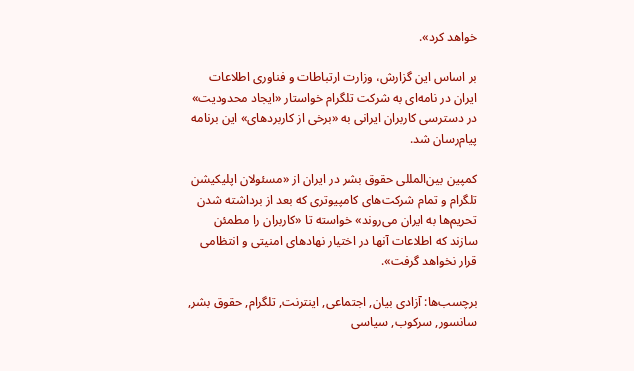خواهد کرد».

بر اساس این گزارش، وزارت ارتباطات و فناوری اطلاعات ایران در نامه‌ای به شرکت تلگرام خواستار «ایجاد محدودیت» در دسترسی کاربران ایرانی به «برخی از کاربرد‌های» این برنامه پیام‌رسان شد.

کمپین بین‌المللی حقوق بشر در ایران از «مسئولان اپلیکیشن تلگرام و تمام شرکت‌های کامپیوتری که بعد از برداشته شدن تحریم‌ها به ایران می‌روند» خواسته تا «کاربران را مطمئن سازند که اطلاعات آنها در اختیار نهاد‌های امنیتی و انتظامی قرار نخواهد گرفت».

برچسب‌ها: آزادی بیان, اجتماعی, اینترنت, تلگرام, حقوق بشر, سانسور, سرکوب, سیاسی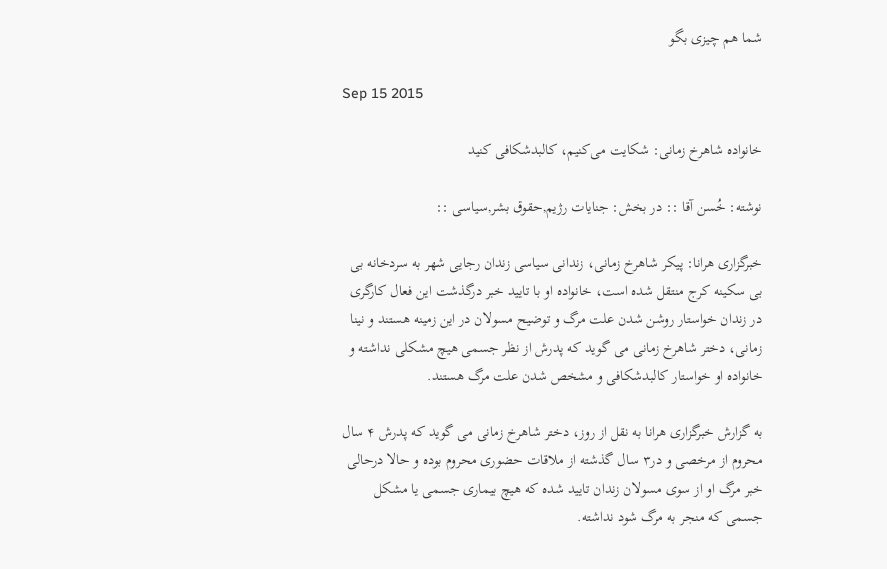شما هم چیزی بگو

Sep 15 2015

خانواده شاهرخ زمانی: شکایت می‌کنیم، کالبدشکافی کنید

نوشته: خُسن آقا :: در بخش: جنایات رژیم,حقوق بشر,سیاسی ::

خبرگزاری هرانا: پیکر شاهرخ زمانی، زندانی سیاسی زندان رجایی شهر به سردخانه بی بی سکینه کرج منتقل شده است، خانواده او با تایید خبر درگذشت این فعال کارگری در زندان خواستار روشن شدن علت مرگ و توضیح مسولان در این زمینه هستند و نینا زمانی، دختر شاهرخ زمانی می گوید که پدرش از نظر جسمی هیچ مشکلی نداشته و خانواده او خواستار کالبدشکافی و مشخص شدن علت مرگ هستند.

به گزارش خبرگزاری هرانا به نقل از روز، دختر شاهرخ زمانی می گوید که پدرش ۴ سال محروم از مرخصی و در۳ سال گذشته از ملاقات حضوری محروم بوده و حالا درحالی خبر مرگ او از سوی مسولان زندان تایید شده که هیچ بیماری جسمی یا مشکل جسمی که منجر به مرگ شود نداشته.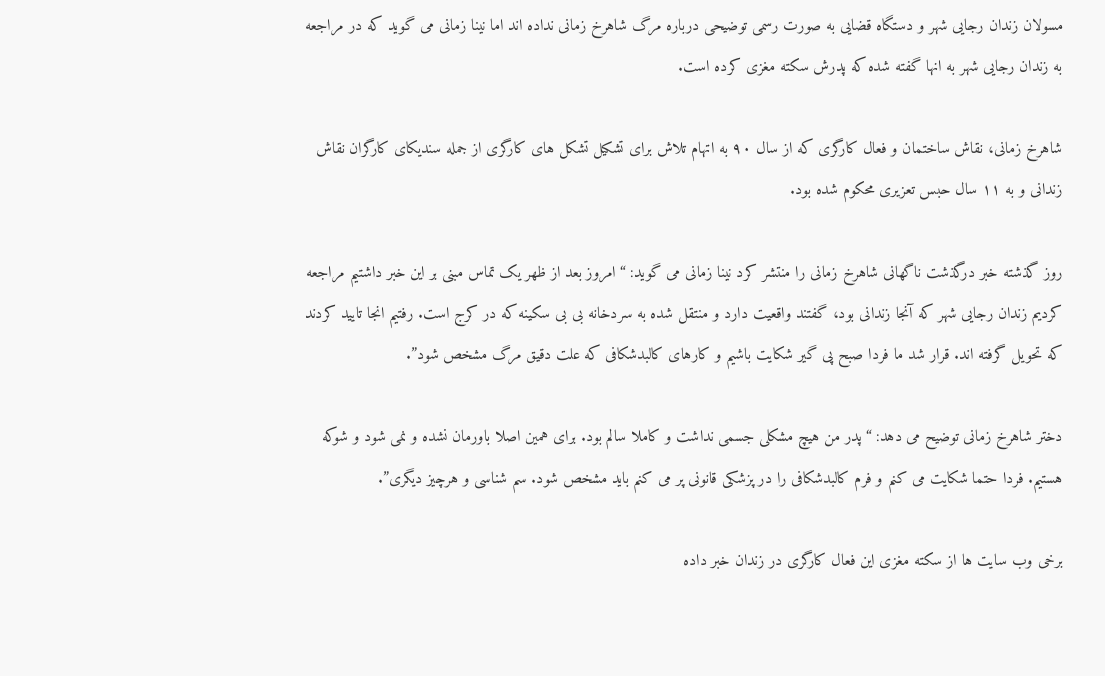مسولان زندان رجایی شهر و دستگاه قضایی به صورت رسمی توضیحی درباره مرگ شاهرخ زمانی نداده اند اما نینا زمانی می گوید که در مراجعه به زندان رجایی شهر به انها گفته شده که پدرش سکته مغزی کرده است.

شاهرخ زمانی، نقاش ساختمان و فعال کارگری که از سال ۹۰ به اتهام تلاش برای تشکیل تشکل های کارگری از جمله سندیکای کارگران نقاش زندانی و به ۱۱ سال حبس تعزیری محکوم شده بود.

روز گذشته خبر درگذشت ناگهانی شاهرخ زمانی را منتشر کرد نینا زمانی می گوید: “امروز بعد از ظهر یک تماس مبنی بر این خبر داشتیم مراجعه کردیم زندان رجایی شهر که آنجا زندانی بود، گفتند واقعیت دارد و منتقل شده به سردخانه بی بی سکینه که در کرج است. رفتیم انجا تایید کردند که تحویل گرفته اند. قرار شد ما فردا صبح پی گیر شکایت باشیم و کارهای کالبدشکافی که علت دقیق مرگ مشخص شود”.

دختر شاهرخ زمانی توضیح می دهد: “پدر من هیچ مشکلی جسمی نداشت و کاملا سالم بود. برای همین اصلا باورمان نشده و نمی شود و شوکه هستیم. فردا حتما شکایت می کنم و فرم کالبدشکافی را در پزشکی قانونی پر می کنم باید مشخص شود. سم شناسی و هرچیز دیگری”.

برخی وب سایت ها از سکته مغزی این فعال کارگری در زندان خبر داده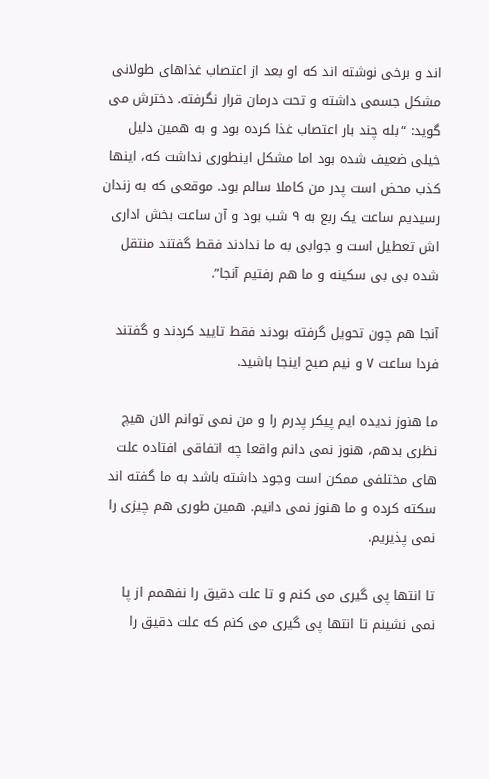اند و برخی نوشته اند که او بعد از اعتصاب غذاهای طولانی مشکل جسمی داشته و تحت درمان قرار نگرفته. دخترش می گوید: “بله چند بار اعتصاب غذا کرده بود و به همین دلیل خیلی ضعیف شده بود اما مشکل اینطوری نداشت که، اینها کذب محض است پدر من کاملا سالم بود. موقعی که به زندان رسیدیم ساعت یک ربع به ۹ شب بود و آن ساعت بخش اداری اش تعطیل است و جوابی به ما ندادند فقط گفتند منتقل شده بی بی سکینه و ما هم رفتیم آنجا”.

آنجا هم چون تحویل گرفته بودند فقط تایید کردند و گفتند فردا ساعت ۷ و نیم صبح اینجا باشید.

ما هنوز ندیده ایم پیکر پدرم را و من نمی توانم الان هیچ نظری بدهم، هنوز نمی دانم واقعا چه اتفاقی افتاده علت های مختلفی ممکن است وجود داشته باشد به ما گفته اند سکته کرده و ما هنوز نمی دانیم. همین طوری هم چیزی را نمی پذیریم.

تا انتها پی گیری می کنم و تا علت دقیق را نفهمم از پا نمی نشینم تا انتها پی گیری می کنم که علت دقیق را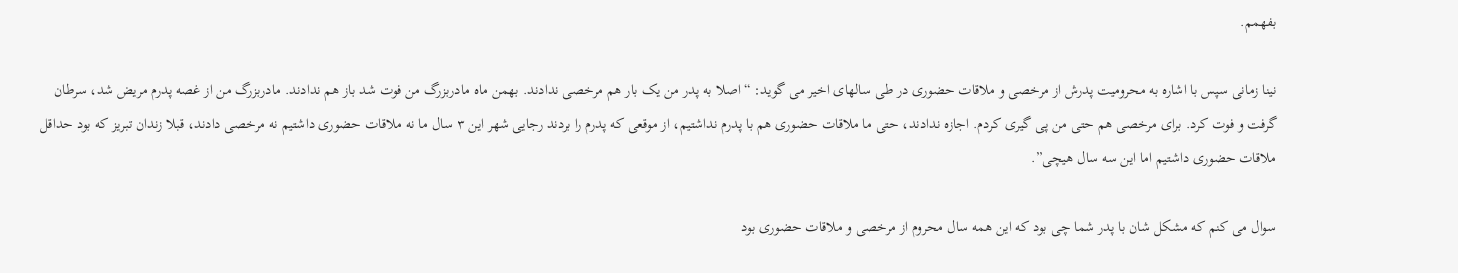بفهمم.

نینا زمانی سپس با اشاره به محرومیت پدرش از مرخصی و ملاقات حضوری در طی سالهای اخیر می گوید: “اصلا به پدر من یک بار هم مرخصی ندادند. بهمن ماه مادربزرگ من فوت شد باز هم ندادند. مادربزرگ من از غصه پدرم مریض شد، سرطان گرفت و فوت کرد. برای مرخصی هم حتی من پی گیری کردم. اجازه ندادند، حتی ما ملاقات حضوری هم با پدرم نداشتیم، از موقعی که پدرم را بردند رجایی شهر این ۳ سال ما نه ملاقات حضوری داشتیم نه مرخصی دادند، قبلا زندان تبریز که بود حداقل ملاقات حضوری داشتیم اما این سه سال هیچی”.

سوال می کنم که مشکل شان با پدر شما چی بود که این همه سال محروم از مرخصی و ملاقات حضوری بود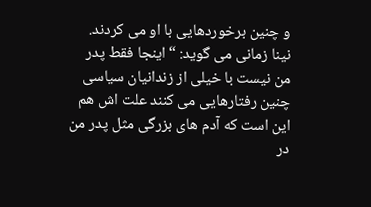و چنین برخوردهایی با او می کردند. نینا زمانی می گوید: “اینجا فقط پدر من نیست با خیلی از زندانیان سیاسی چنین رفتارهایی می کنند علت اش هم این است که آدم های بزرگی مثل پدر من در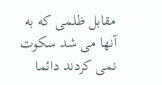مقابل ظلمی که به آنها می شد سکوت نمی کردند دائما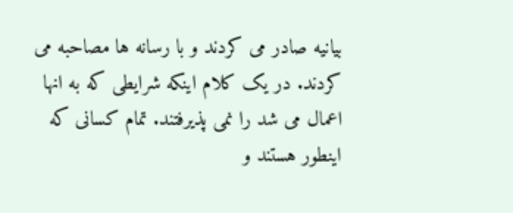بیانیه صادر می کردند و با رسانه ها مصاحبه می کردند. در یک کلام اینکه شرایطی که به انها اعمال می شد را نمی پذیرفتند. تمام کسانی که اینطور هستند و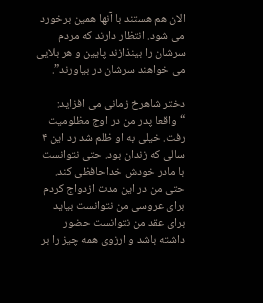الان هم هستند با آنها همین برخورد می شود. انتظار دارند که مردم سرشان را بینذازند پایین و هر بلایی می خواهند سرشان در بیاورند”.

دختر شاهرخ زمانی می افزاید: “واقعا پدر من در اوج مظلومیت رفت. خیلی به او ظلم شد رد این ۴ سالی که زندان بود. حتی نتوانست با مادر خودش خداحافظی کند. حتی من در این مدت ازدواج کردم برای عروسی من نتوانست بیاید برای عقد من نتوانست حضور داشته باشد و ارزوی همه چیز را بر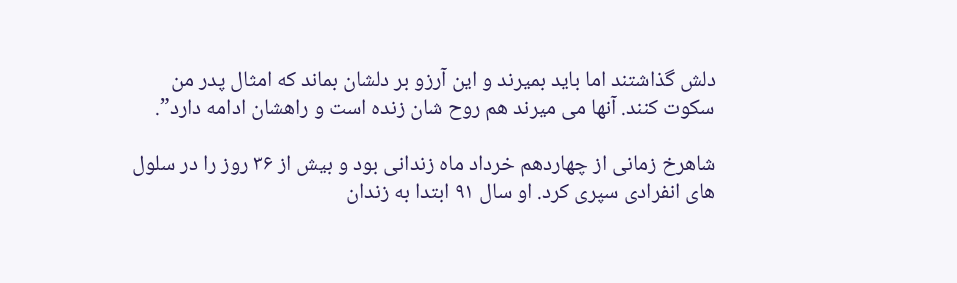دلش گذاشتند اما باید بمیرند و این آرزو بر دلشان بماند که امثال پدر من سکوت کنند. آنها می میرند هم روح شان زنده است و راهشان ادامه دارد”.

شاهرخ زمانی از چهاردهم خرداد ماه زندانی بود و بیش از ۳۶ روز را در سلول های انفرادی سپری کرد. او سال ۹۱ ابتدا به زندان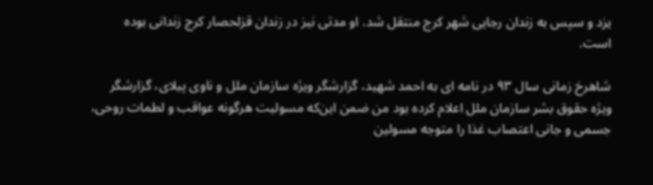یزد و سپس به زندان رجایی شهر کرج منتقل شد. او مدتی نیز در زندان قزلحصار کرج زندانی بوده است.

شاهرخ زمانی سال ۹۳ در نامه ای به احمد شهید، گزارشگر ویژه سازمان ملل و ناوی پیلای، گزارشگر ویژه حقوق بشر سازمان ملل اعلام کرده بود من ضمن این‌که مسولیت هرگونه عواقب و لطمات روحی، جسمی و جانی اعتصاب غذا را متوجه مسولین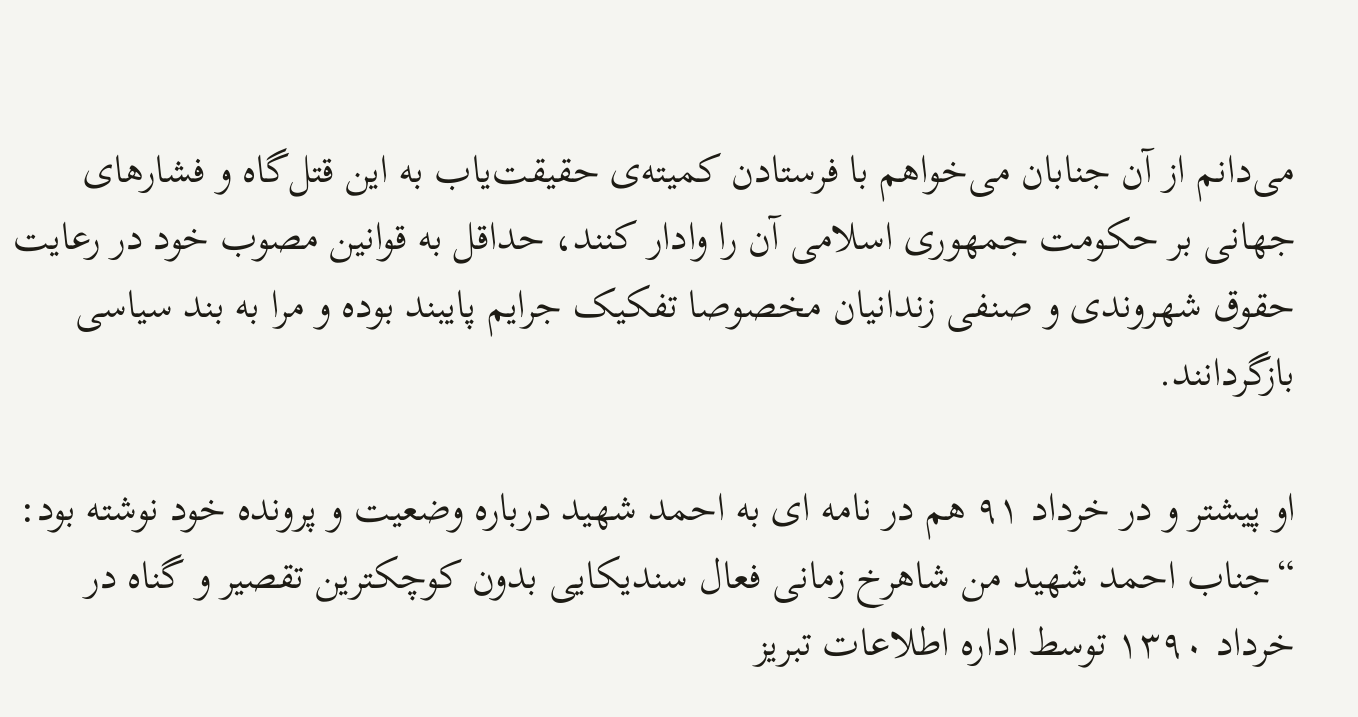می‌دانم از آن جنابان می‌خواهم با فرستادن کمیته‌ی حقیقت‌یاب به این قتل‌گاه و فشارهای جهانی بر حکومت جمهوری اسلامی آن را وادار کنند، حداقل به قوانین مصوب خود در رعایت حقوق شهروندی و صنفی زندانیان مخصوصا تفکیک جرایم پایبند بوده و مرا به بند سیاسی بازگردانند.

او پیشتر و در خرداد ۹۱ هم در نامه ای به احمد شهید درباره وضعیت و پرونده خود نوشته بود: “جناب احمد شهید من شاهرخ زمانی فعال سندیکایی بدون کوچکترین تقصیر و گناه در خرداد ۱۳۹۰ توسط اداره اطلاعات تبریز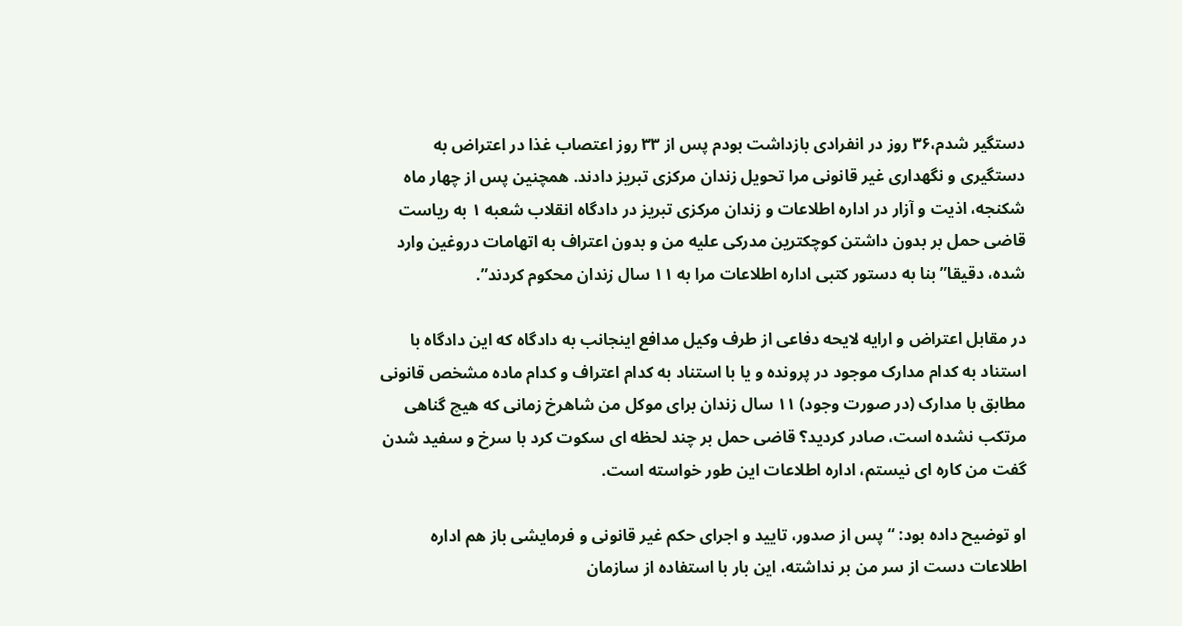دستگیر شدم،۳۶ روز در انفرادی بازداشت بودم پس از ۳۳ روز اعتصاب غذا در اعتراض به دستگیری و نگهداری غیر قانونی مرا تحویل زندان مرکزی تبریز دادند. همچنین پس از چهار ماه شکنجه، اذیت و آزار در اداره اطلاعات و زندان مرکزی تبریز در دادگاه انقلاب شعبه ۱ به ریاست قاضی حمل بر بدون داشتن کوچکترین مدرکی علیه من و بدون اعتراف به اتهامات دروغین وارد شده، دقیقا” بنا به دستور کتبی اداره اطلاعات مرا به ۱۱ سال زندان محکوم کردند”.

در مقابل اعتراض و ارایه لایحه دفاعی از طرف وکیل مدافع اینجانب به دادگاه که این دادگاه با استناد به کدام مدارک موجود در پرونده و یا با استناد به کدام اعتراف و کدام ماده مشخص قانونی مطابق با مدارک (در صورت وجود) ۱۱ سال زندان برای موکل من شاهرخ زمانی که هیچ گناهی مرتکب نشده است، صادر کردید؟ قاضی حمل بر چند لحظه ای سکوت کرد با سرخ و سفید شدن گفت من کاره ای نیستم، اداره اطلاعات این طور خواسته است.

او توضیح داده بود: “پس از صدور، تایید و اجرای حکم غیر قانونی و فرمایشی باز هم اداره اطلاعات دست از سر من بر نداشته، این بار با استفاده از سازمان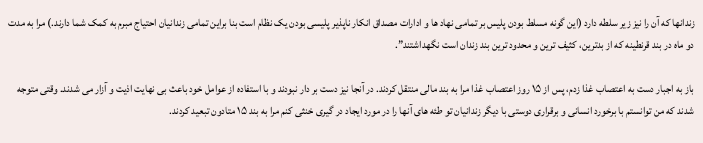زندانها که آن را نیز زیر سلطه دارد (این گونه مسلط بودن پلیس بر تمامی نهاد ها و ادارات مصداق انکار ناپذیر پلیسی بودن یک نظام است بنا براین تمامی زندانیان احتیاج مبرم به کمک شما دارند.) مرا به مدت دو ماه در بند قرنطینه که از بدترین، کثیف ترین و محدود ترین بند زندان است نگهداشتند”.

باز به اجبار دست به اعتصاب غذا زدم، پس از ۱۵ روز اعتصاب غذا مرا به بند مالی منتقل کردند. در آنجا نیز دست بر دار نبودند و با استفاده از عوامل خود باعث بی نهایت اذیت و آزار می شدند. وقتی متوجه شدند که من توانستم با برخورد انسانی و برقراری دوستی با دیگر زندانیان تو طئه های آنها را در مورد ایجاد در گیری خنثی کنم مرا به بند ۱۵ متادون تبعید کردند.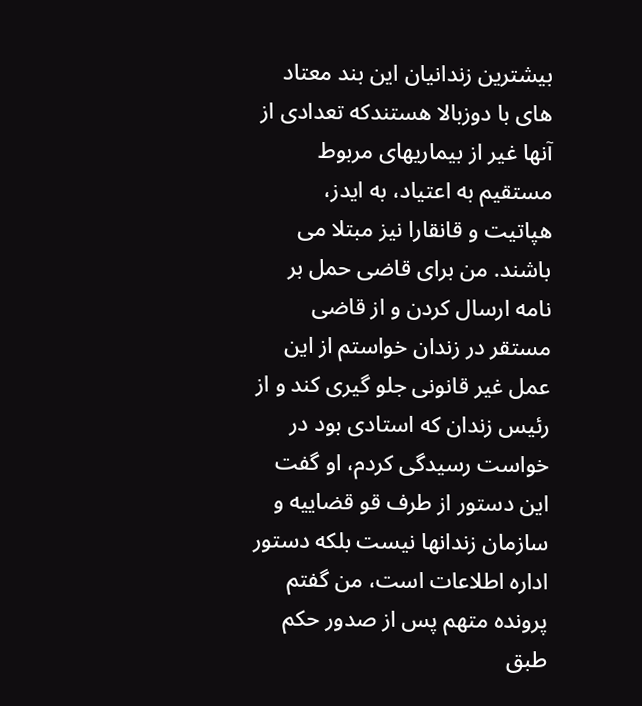بیشترین زندانیان این بند معتاد های با دوزبالا هستندکه تعدادی از آنها غیر از بیماریهای مربوط مستقیم به اعتیاد، به ایدز، هپاتیت و قانقارا نیز مبتلا می باشند. من برای قاضی حمل بر نامه ارسال کردن و از قاضی مستقر در زندان خواستم از این عمل غیر قانونی جلو گیری کند و از رئیس زندان که استادی بود در خواست رسیدگی کردم، او گفت این دستور از طرف قو قضاییه و سازمان زندانها نیست بلکه دستور اداره اطلاعات است، من گفتم پرونده متهم پس از صدور حکم طبق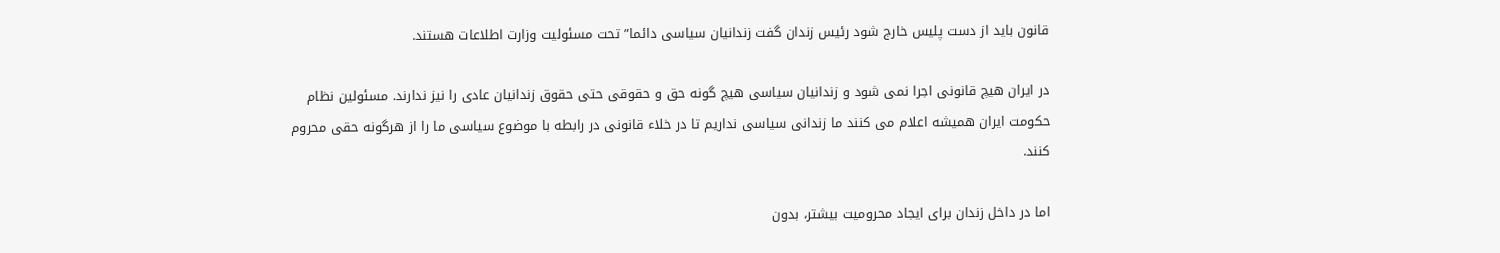قانون باید از دست پلیس خارج شود رئیس زندان گفت زندانیان سیاسی دائما” تحت مسئولیت وزارت اطلاعات هستند.

در ایران هیچ قانونی اجرا نمی شود و زندانیان سیاسی هیچ گونه حق و حقوقی حتی حقوق زندانیان عادی را نیز ندارند. مسئولین نظام حکومت ایران همیشه اعلام می کنند ما زندانی سیاسی نداریم تا در خلاء قانونی در رابطه با موضوع سیاسی ما را از هرگونه حقی محروم کنند.

اما در داخل زندان برای ایجاد محرومیت بیشتر، بدون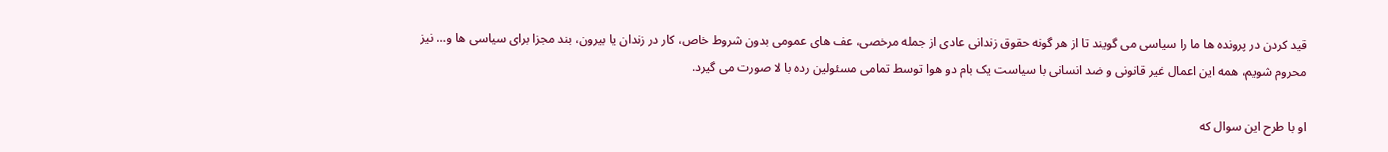قید کردن در پرونده ها ما را سیاسی می گویند تا از هر گونه حقوق زندانی عادی از جمله مرخصی، عف های عمومی بدون شروط خاص، کار در زندان یا بیرون، بند مجزا برای سیاسی ها و… نیز محروم شویم، همه این اعمال غیر قانونی و ضد انسانی با سیاست یک بام دو هوا توسط تمامی مسئولین رده با لا صورت می گیرد.

او با طرح این سوال که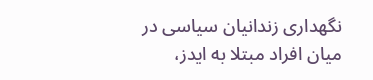نگهداری زندانیان سیاسی در میان افراد مبتلا به ایدز،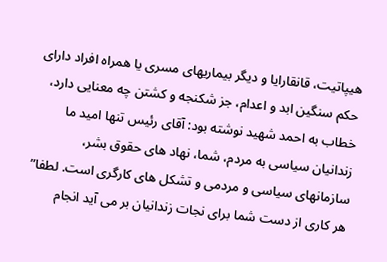هیپاتیت، قانقارایا و دیگر بیماریهای مسری یا همراه افراد دارای حکم سنگین ابد و اعدام، جز شکنجه و کشتن چه معنایی دارد، خطاب به احمد شهید نوشته بود: آقای رئیس تنها امید ما زندانیان سیاسی به مردم، شما، نهاد های حقوق بشر، سازمانهای سیاسی و مردمی و تشکل های کارگری است. لطفا” هر کاری از دست شما برای نجات زندانیان بر می آید انجام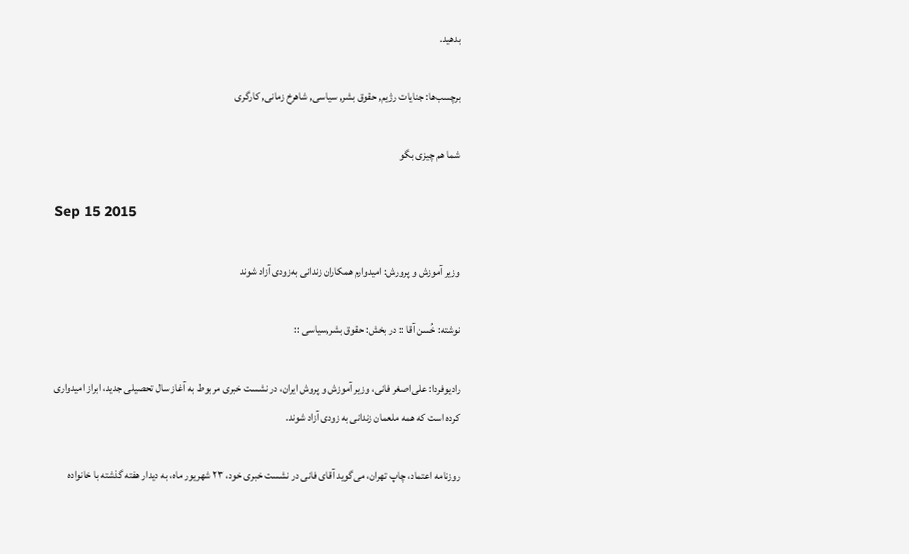بدهید.

برچسب‌ها: جنایات رژیم, حقوق بشر, سیاسی, شاهرخ زمانی, کارگری

شما هم چیزی بگو

Sep 15 2015

وزیر آموزش و پرورش: امیدوارم همکاران زندانی به‌زودی آزاد شوند

نوشته: خُسن آقا :: در بخش: حقوق بشر,سیاسی ::

رادیوفردا: علی‌اصغر فانی، وزیر آموزش و پروش ایران، در نشست خبری مربوط به آغاز سال تحصیلی جدید، ابراز امیدواری کرده است که همه ملعمان زندانی به زودی آزاد شوند.

روزنامه اعتماد، چاپ تهران، می‌گوید آقای فانی در نشست خبری خود، ۲۳ شهریور ماه، به دیدار هفته گذشته با خانواده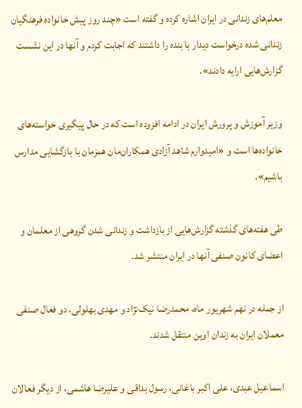معلم‌های زندانی در ایران اشاره کرده و گفته است «چند روز پیش خانواده فرهنگیان زندانی شده درخواست دیدار با بنده را داشتند كه اجابت كردم و آنها در این نشست گزارش‌هایی ارایه دادند».

وزیر آموزش و پرورش ایران در ادامه افزوده است که در حال پیگیری خواسته‌های خانواده‌ها است و «امیدوارم شاهد آزادی همكاران‌مان همزمان با بازگشایی مدارس باشیم».

طی هفته‌های گذشته گزارش‌هایی از بازداشت و زندانی شدن گروهی از معلمان و اعضای کانون صنفی آنها در ایران منتشر شد.

از جمله در نهم شهریور ماه، محمدرضا نیک‌نژاد و مهدی بهلولی، دو فعال صنفی معملان ایران به زندان اوین منتقل شدند.

اسماعیل عبدی، علی اکبر باغانی،‌ رسول بداقی و علیرضا هاشمی، از دیگر فعالان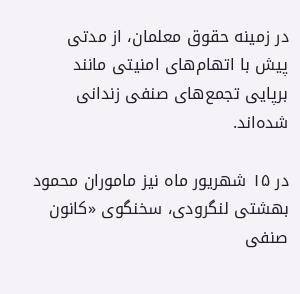در زمینه حقوق معلمان، از مدتی پیش با اتهام‌های امنیتی مانند برپایی تجمع‌های صنفی زندانی شده‌اند.

در ۱۵ شهریور ماه نیز ماموران محمود بهشتی لنگرودی، سخنگوی «کانون صنفی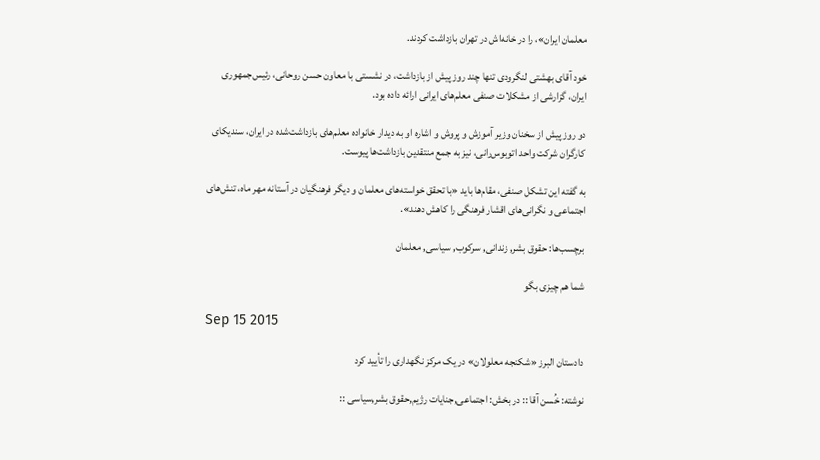معلمان ایران»، را در خانه‌اش در تهران بازداشت کردند.

خود آقای بهشتی لنگرودی تنها چند روز پیش از بازداشت، در نشستی با معاون حسن روحانی، رئیس‌جمهوری ایران، گزارشی از مشکلات صنفی معلم‌های ایرانی ارائه داده بود.

دو روز پیش از سخنان وزیر آموزش و پروش و اشاره او به دیدار خانواده معلم‌های بازداشت‌شده در ایران، سندیکای کارگران شرکت واحد اتوبوس‌رانی، نیز به جمع منتقدین بازداشت‌ها پیوست.

به گفته این تشکل صنفی، مقام‌ها باید «با تحقق خواسته‌های معلمان و دیگر فرهنگیان در آستانه مهر ماه، تنش‌های اجتماعی و نگرانی‌های اقشار فرهنگی را کاهش دهند».

برچسب‌ها: حقوق بشر, زندانی, سرکوب, سیاسی, معلمان

شما هم چیزی بگو

Sep 15 2015

دادستان البرز «شکنجه معلولان» در یک مرکز نگهداری را تأیید کرد

نوشته: خُسن آقا :: در بخش: اجتماعی,جنایات رژیم,حقوق بشر,سیاسی ::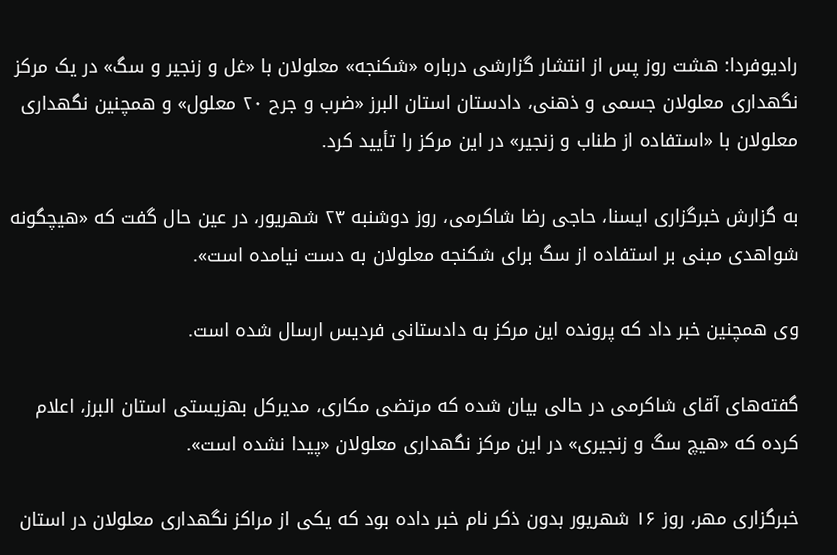رادیوفردا: هشت روز پس از انتشار گزارشی درباره «شکنجه» معلولان با «غل و زنجیر و سگ» در یک مرکز نگهداری معلولان جسمی و ذهنی، دادستان استان البرز «ضرب و جرح ۲۰ معلول» و همچنین نگهداری معلولان با «استفاده از طناب و زنجیر» در این مرکز را تأیید کرد.

به گزارش خبرگزاری ایسنا، حاجی رضا شاکرمی، روز دوشنبه ۲۳ شهریور، در عین حال گفت که «هیچگونه شواهدی مبنی بر استفاده از سگ برای شکنجه معلولان به دست نیامده است».

وی همچنین خبر داد که پرونده این مرکز به دادستانی فردیس ارسال شده است.

گفته‌های آقای شاکرمی در حالی بیان شده که مرتضی مکاری، مدیرکل بهزیستی استان البرز، اعلام کرده که «هیچ سگ و زنجیری» در این مرکز نگهداری معلولان «پیدا نشده است».

خبرگزاری مهر، روز ۱۶ شهریور بدون ذکر نام خبر داده بود که یکی از مراکز نگهداری معلولان در استان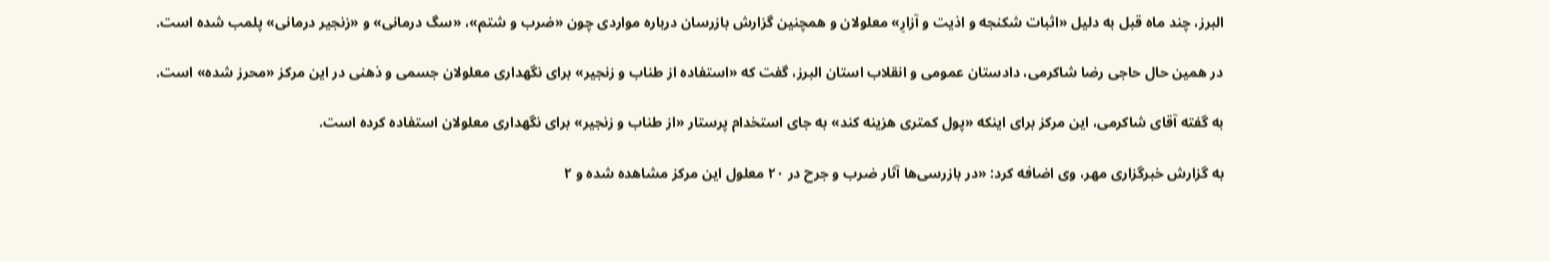البرز، چند ماه قبل به دلیل «اثبات شکنجه و اذیت و آزارِ» معلولان و همچنین گزارش بازرسان درباره مواردی چون «ضرب و شتم»، «سگ درمانی» و «زنجیر درمانی» پلمب شده است.

در همین حال حاجی رضا شاکرمی، دادستان عمومی و انقلاب استان البرز، گفت که «استفاده از طناب و زنجیر» برای نگهداری معلولان جسمی و ذهنی در این مرکز «محرز شده» است.

به گفته آقای شاکرمی، این مرکز برای اینکه «پول کمتری هزینه کند» به جای استخدام پرستار «از طناب و زنجیر» برای نگهداری معلولان استفاده کرده است.

به گزارش خبرگزاری مهر، وی اضافه کرد: «در بازرسی‌ها آثار ضرب و جرح در ۲۰ معلول این مرکز مشاهده شده و ۲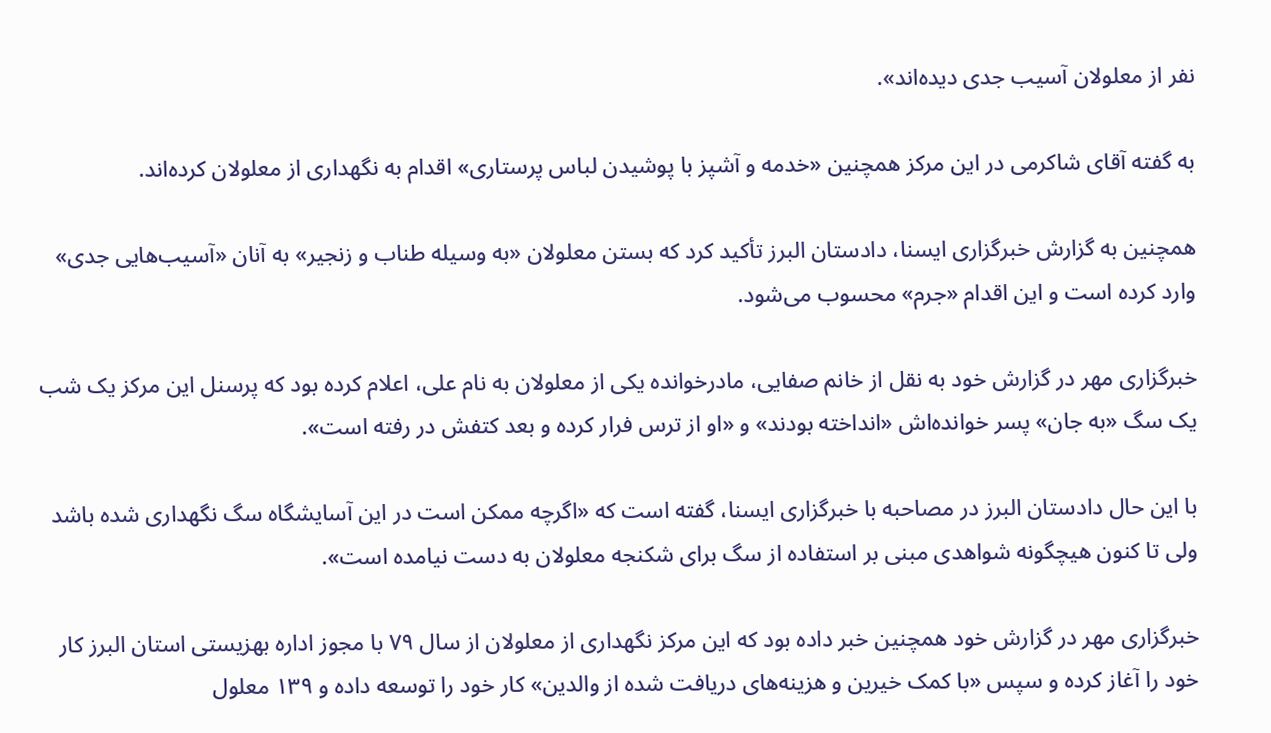نفر از معلولان آسیب جدی دیده‌اند».

به گفته آقای شاکرمی در این مرکز همچنین «خدمه و آشپز با پوشیدن لباس پرستاری» اقدام به نگهداری از معلولان کرده‌اند.

همچنین به گزارش خبرگزاری ایسنا، دادستان البرز تأکید کرد که بستن معلولان «به وسیله طناب و زنجیر» به آنان «آسیب‌هایی جدی» وارد کرده است و این اقدام «جرم» محسوب می‌شود.

خبرگزاری مهر در گزارش خود به نقل از خانم صفایی، مادرخوانده یکی از معلولان به نام علی، اعلام کرده بود که پرسنل این مرکز یک شب یک سگ «به جان» پسر خوانده‌اش «انداخته بودند» و «او از ترس فرار کرده و بعد کتفش در رفته است».

با این حال دادستان البرز در مصاحبه با خبرگزاری ایسنا، گفته است که «اگرچه ممکن است در این آسایشگاه سگ نگهداری شده باشد ولی تا کنون هیچگونه شواهدی مبنی بر استفاده از سگ برای شکنجه معلولان به دست نیامده است».

خبرگزاری مهر در گزارش خود همچنین خبر داده بود که این مرکز نگهداری از معلولان از سال ۷۹ با مجوز اداره بهزیستی استان البرز کار خود را آغاز کرده و سپس «با کمک خیرین و هزینه‌های دریافت شده از والدین» کار خود را توسعه داده و ۱۳۹ معلول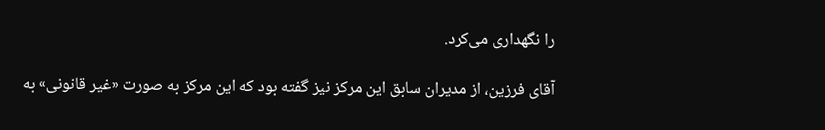را نگهداری می‌‌‌کرد.

آقای فرزین، از مدیران سابق این مرکز نیز گفته بود که این مرکز به صورت «غیر قانونی» به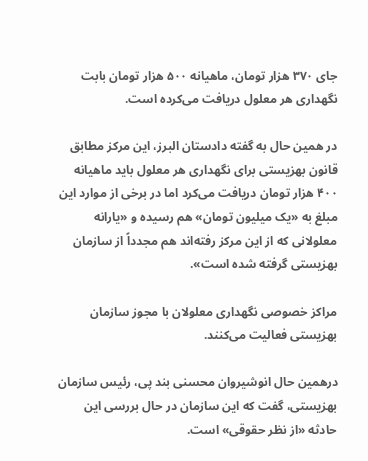جای ۳۷۰ هزار تومان، ماهیانه ۵۰۰ هزار تومان بابت نگهداری هر معلول دریافت می‌کرده است.

در همین حال به گفته دادستان البرز، این مرکز مطابق قانون بهزیستی برای نگهداری هر معلول باید ماهیانه ۴۰۰ هزار تومان دریافت می‌کرد اما در برخی از موارد این مبلغ به «یک میلیون تومان» هم رسیده و «یارانه معلولانی که از این مرکز رفته‌اند هم مجدداً از سازمان بهزیستی گرفته شده است».

مراکز خصوصی نگهداری معلولان با مجوز سازمان بهزیستی فعالیت می‌کنند.

درهمین حال انوشیروان محسنی بند پی، رئیس سازمان بهزیستی، گفت که این سازمان در حال بررسی این حادثه «از نظر حقوقی» است.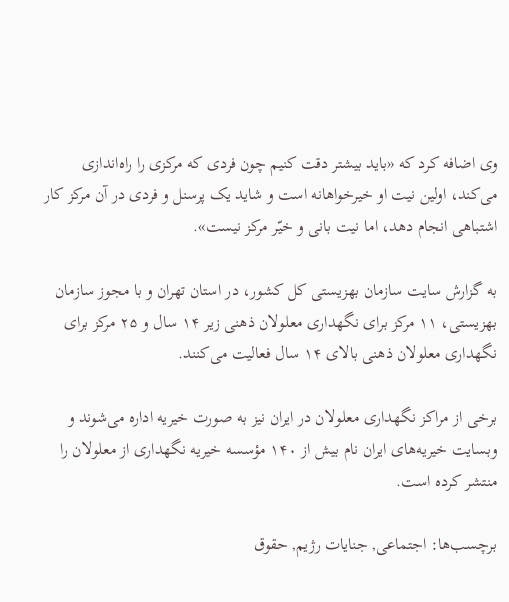وی اضافه کرد که «باید بیشتر دقت کنیم چون فردی که مرکزی را راه‌اندازی می‌کند، اولین نیت او خیرخواهانه است و شاید یک پرسنل و فردی در آن مرکز کار اشتباهی انجام دهد، اما نیت بانی و خیّر مرکز نیست».

به گزارش سایت سازمان بهزیستی کل کشور، در استان تهران و با مجوز سازمان بهزیستی، ۱۱ مرکز برای نگهداری معلولان ذهنی زیر ۱۴ سال و ۲۵ مرکز برای نگهداری معلولان ذهنی بالای ۱۴ سال فعالیت می‌کنند.

برخی از مراکز نگهداری معلولان در ایران نیز به صورت خیریه اداره می‌‌شوند و وبسایت خیریه‌های ایران نام بیش از ۱۴۰ مؤسسه خیریه نگهداری از معلولان را منتشر کرده است.

برچسب‌ها: اجتماعی, جنایات رژیم, حقوق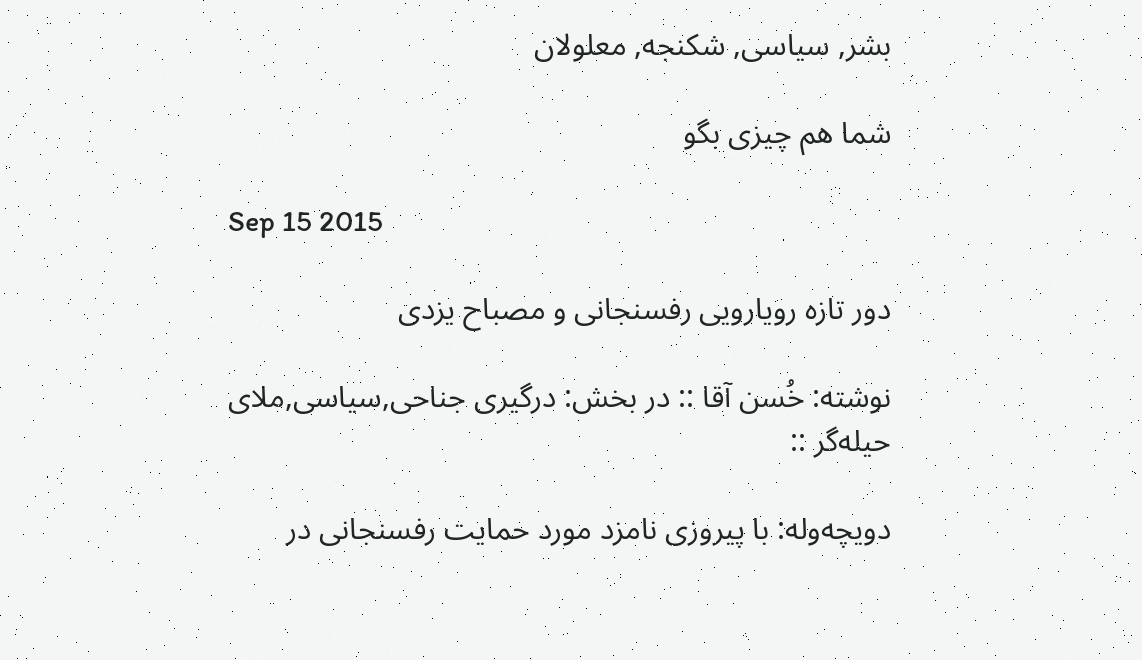بشر, سیاسی, شکنجه, معلولان

شما هم چیزی بگو

Sep 15 2015

دور تازه رویارویی رفسنجانی و مصباح ‌یزدی

نوشته: خُسن آقا :: در بخش: درگیری جناحی,سیاسی,ملای حیله‌گر ::

دویچه‌وله: با پیروزی نامزد مورد حمایت رفسنجانی در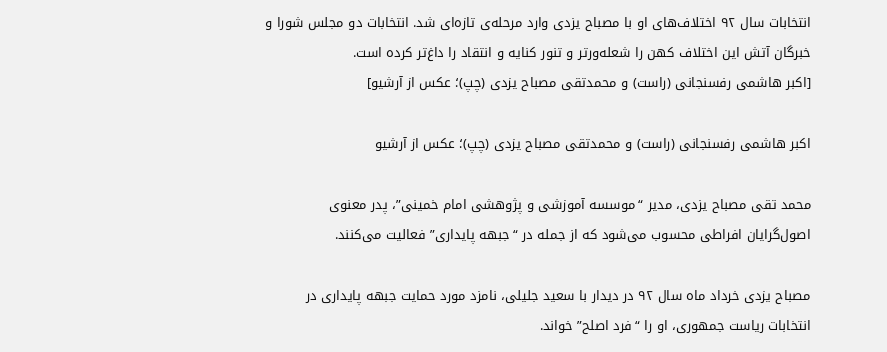انتخابات سال ۹۲ اختلاف‌های او با مصباح‌ یزدی وارد مرحله‌ی تازه‌ای شد. انتخابات دو مجلس شورا و خبرگان آتش این اختلاف کهن را شعله‌ورتر و تنور کنایه و انتقاد را داغ‌تر کرده است.
[اکبر هاشمی رفسنجانی (راست) و محمدتقی مصباح یزدی (چپ)؛ عکس از آرشیو]

اکبر هاشمی رفسنجانی (راست) و محمدتقی مصباح یزدی (چپ)؛ عکس از آرشیو

محمد تقی مصباح‌ یزدی، مدیر “موسسه آموزشی و پژوهشی امام خمینی”، پدر معنوی اصول‌گرایان افراطی محسوب می‌شود که از جمله در “جبهه پایداری” فعالیت می‌کنند.

مصباح ‌یزدی خرداد ماه سال ۹۲ در دیدار با سعید جلیلی، نامزد مورد حمایت جبهه پایداری در انتخابات ریاست جمهوری، او را “فرد اصلح” خواند.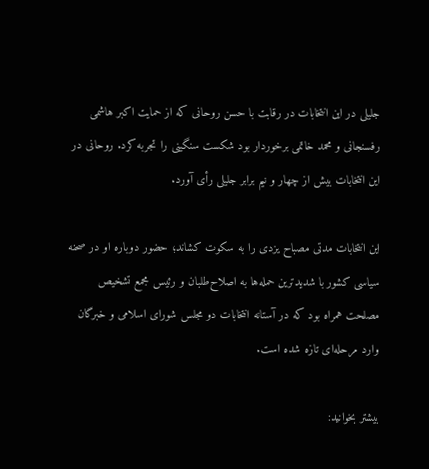جلیلی در این انتخابات در رقابت با حسن روحانی که از حمایت اکبر هاشمی رفسنجانی و محمد خاتمی برخوردار بود شکست سنگینی را تجربه کرد. روحانی در این انتخابات بیش از چهار و نیم برابر جلیلی رأی آورد.

این انتخابات مدتی مصباح‌ یزدی را به سکوت کشاند؛ حضور دوباره او در صحنه سیاسی کشور با شدیدترین حمله‌ها به اصلاح‌طلبان و رئیس مجمع تشخیص مصلحت همراه بود که در آستانه انتخابات دو مجلس شورای اسلامی و خبرگان وارد مرحله‌ای تازه شده است.

بیشتر بخوانید: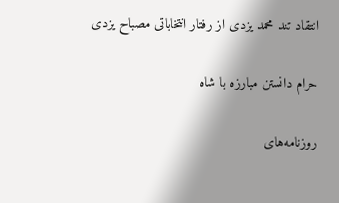انتقاد تند محمد یزدی از رفتار انتخاباتی مصباح یزدی

حرام دانستن مبارزه با شاه

روزنامه‌های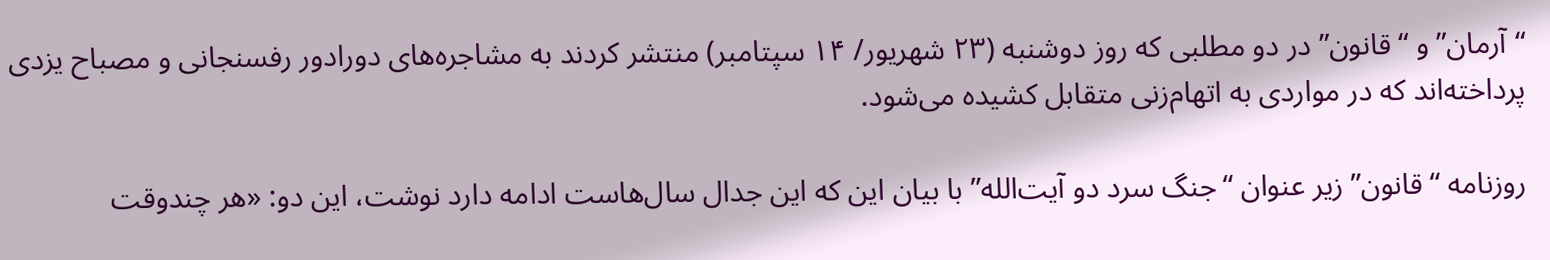“آرمان” و “قانون” در دو مطلبی که روز دوشنبه (۲۳ شهریور/ ۱۴ سپتامبر) منتشر کردند به مشاجره‌های دورادور رفسنجانی و مصباح ‌یزدی پرداخته‌اند که در مواردی به اتهام‌زنی متقابل کشیده می‌شود.

روزنامه “قانون” زیر عنوان “جنگ سرد دو آیت‌الله” با بیان این که این جدال سال‌هاست ادامه دارد نوشت، این دو: «هر چند‌وقت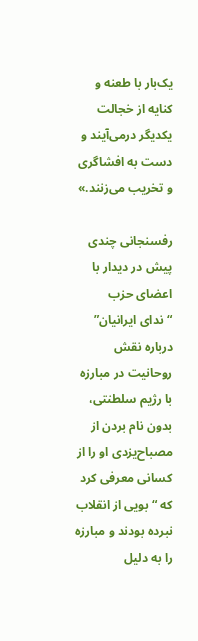یک‌بار با طعنه و کنایه از خجالت یکد‌یگر د‌رمی‌آیند ‌و د‌ست به افشاگری و تخریب می‌زنند‌.»

رفسنجانی چندی پیش در دیدار با اعضای حزب “ندای ایرانیان” درباره نقش روحانیت در مبارزه با رژیم سلطنتی، بدون نام بردن از مصباح‌یزدی او را از کسانی معرفی کرد که “بویی از انقلاب نبرد‌ه بود‌ند ‌و مبارزه را به د‌لیل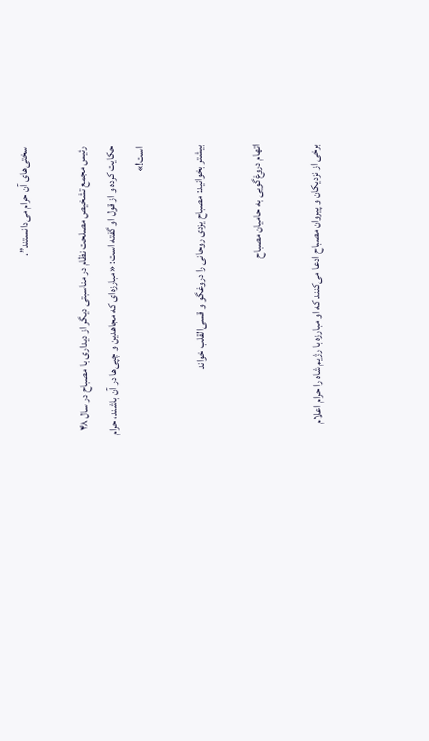سختی‌های آن حرام می‌د‌انستند‌”.

رئیس مجمع تشخیص مصلحت نظام در مناسبتی دیگر از دیداری با مصباح در سال ۴۸ حکایت کرده و از قول او گفته است: «مبارزه‌ای که مجاهد‌ین و چپی‌ها د‌ر آن باشند‌، حرام است!»

بیشتر بخوانید: مصباح یزدی روحانی را دروغگو و قسی‌القلب خواند

اتهام دروغ‌گویی به حامیان مصباح

برخی از نزدیکان و پیروان مصباح ادعا می‌کنند که او مبارزه با رژیم شاه را حرام اعلام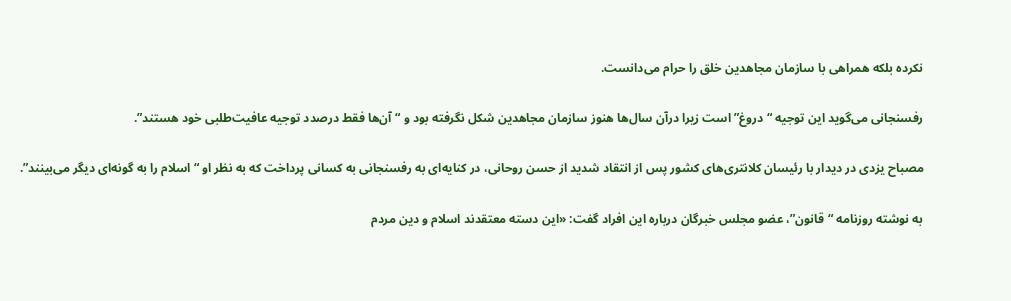نکرده بلکه همراهی با سازمان مجاهدین خلق را حرام می‌دانست.

رفسنجانی می‌گوید این توجیه “دروغ” است زیرا درآن سال‌ها هنوز سازمان مجاهدین شکل نگرفته بود ‌و “آن‌ها فقط د‌رصد‌د ‌توجیه عافیت‌طلبی خود ‌هستند‌”.

مصباح‌ یزدی در دیدار با رئیسان کلانتری‌های کشور پس از انتقاد شدید از حسن روحانی، در کنایه‌ای به رفسنجانی به کسانی پرداخت که به نظر او “اسلام را به گونه‌ای د‌یگر می‌بینند”.

به نوشته روزنامه “قانون”، عضو مجلس خبرگان درباره این افراد گفت: «این د‌سته معتقد‌ند ‌اسلام و د‌ین مرد‌م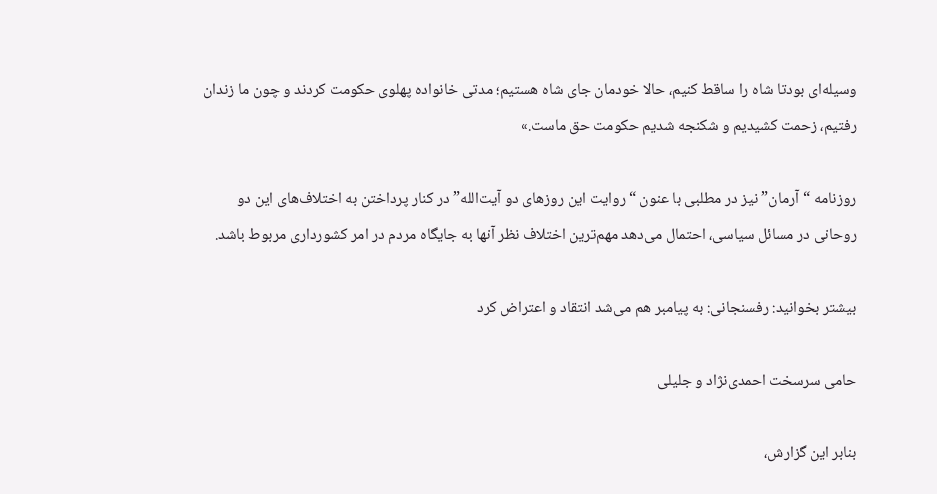وسیله‌ای بود‌تا شاه را ساقط کنیم، حالا خود‌مان جای شاه هستیم؛ مد‌تی خانواد‌ه پهلوی حکومت کرد‌ند ‌و چون ما زند‌ان رفتیم، زحمت کشید‌یم و شکنجه شد‌یم حکومت حق ماست.»

روزنامه “آرمان” نیز در مطلبی با عنون “روایت این‌ روزهای دو ‌آیت‌الله” در کنار پرداختن به اختلاف‌های این دو روحانی در مسائل سیاسی، احتمال می‌دهد مهم‌ترین اختلاف نظر آنها به جایگاه مردم در امر کشورداری مربوط باشد.

بیشتر بخوانید: رفسنجانی: به پیامبر هم می‌شد انتقاد و اعتراض کرد

حامی سرسخت احمدی‌نژاد و جلیلی

بنابر این گزارش،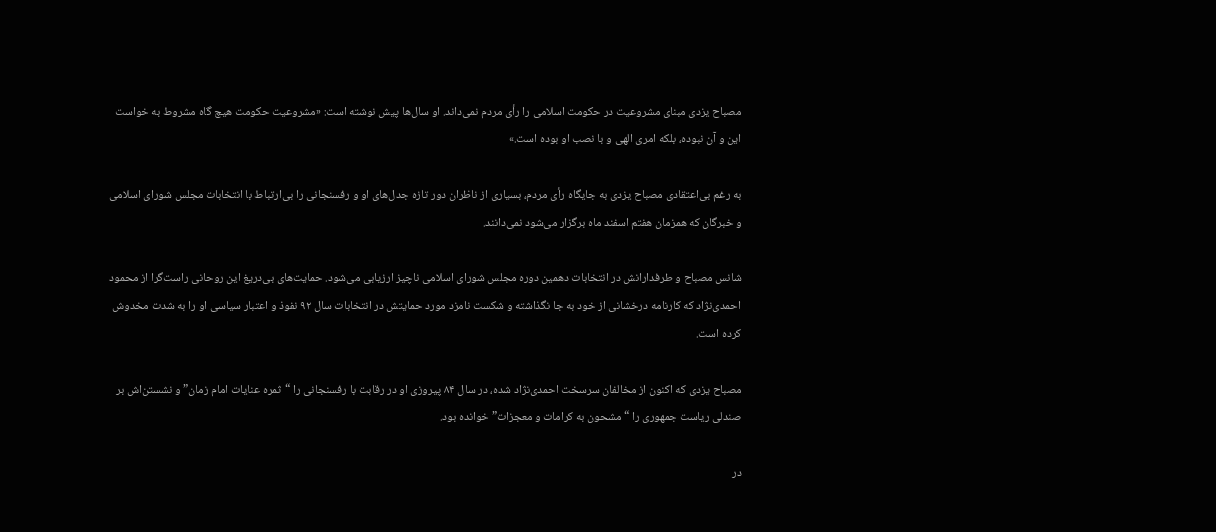مصباح ‌یزدی مبنای مشروعیت در حکومت اسلامی را رأی مردم نمی‌داند. او سال‌ها پیش نوشته است: «مشروعیت حكومت هیچ گاه مشروط به خواست این و آن نبوده، بلكه امری الهی و با نصب او بوده است.»

به رغم بی‌اعتقادی مصباح ‌یزدی به جایگاه رأی مردم، بسیاری از ناظران دور تازه جدل‌های او و رفسنجانی را بی‌ارتباط با انتخابات مجلس شورای اسلامی و خبرگان که همزمان هفتم اسفند ماه برگزار می‌شود نمی‌دانند.

شانس مصباح و طرفدارانش در انتخابات دهمین دوره مجلس شورای اسلامی ناچیز ارزیابی می‌شود. حمایت‌های بی‌دریغ این روحانی راست‌گرا از محمود احمدی‌نژاد که کارنامه درخشانی از خود به جا نگذاشته و شکست نامزد مورد حمایتش در انتخابات سال ۹۲ نفوذ و اعتبار سیاسی او را به شدت مخدوش کرده است.

مصباح ‌‌یزدی که اکنون از مخالفان سرسخت احمدی‌نژاد شده، در سال ۸۴ پیروزی او در رقابت با رفسنجانی را “ثمره عنایات امام زمان” و نشستن‌اش بر صندلی ریاست جمهوری را “مشحون به کرامات و معجزات” خوانده بود.

در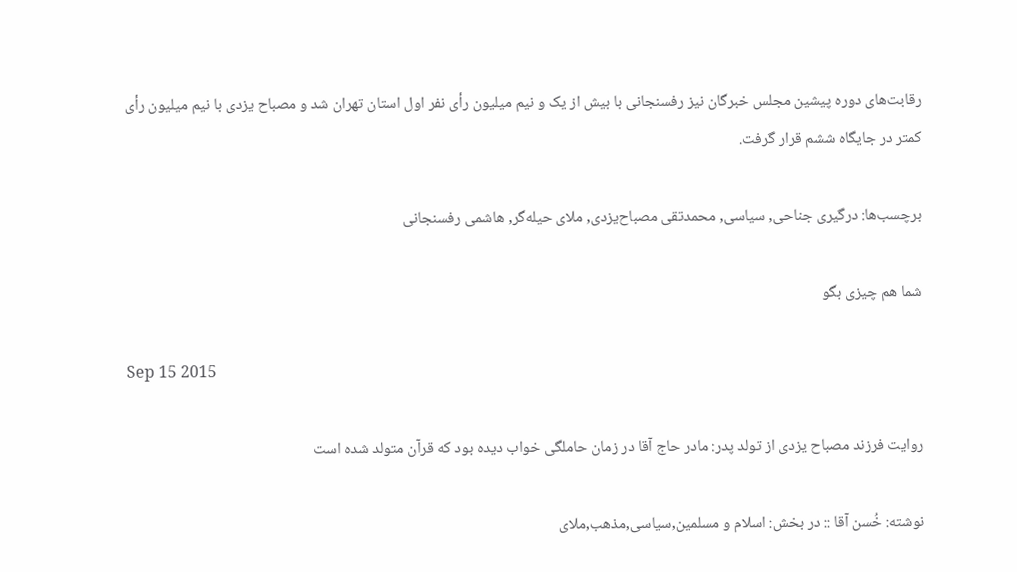رقابت‌های دوره پیشین مجلس خبرگان نیز رفسنجانی با بیش از یک و نیم میلیون رأی نفر اول استان تهران شد و مصباح یزدی با نیم میلیون رأی کمتر در جایگاه ششم قرار گرفت.

برچسب‌ها: درگیری جناحی, سیاسی, محمدتقی مصباح‌یزدی, ملای حیله‌گر, هاشمی رفسنجانی

شما هم چیزی بگو

Sep 15 2015

روایت فرزند مصباح یزدی از تولد پدر: مادر حاج آقا در زمان حاملگی خواب دیده بود که قرآن متولد شده است

نوشته: خُسن آقا :: در بخش: اسلام و مسلمین,سیاسی,مذهب,ملای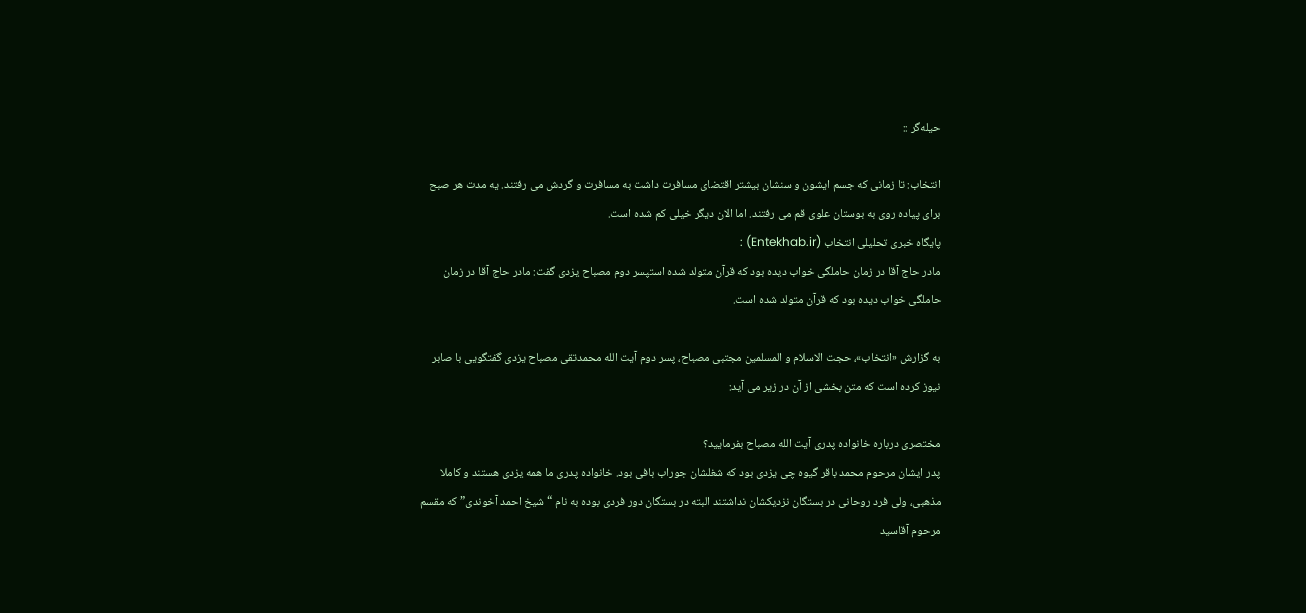حیله‌گر ::

انتخاب: تا زمانی که جسم ایشون و سنشان بیشتر اقتضای مسافرت داشت به مسافرت و گردش می رفتند. یه مدت هر صبح برای پیاده روی به بوستان علوی قم می رفتند. اما الان دیگر خیلی کم شده است.
پایگاه خبری تحلیلی انتخاب (Entekhab.ir) :
مادر حاج آقا در زمان حاملگی خواب دیده بود که قرآن متولد شده استپسر دوم مصباح یزدی گفت: مادر حاج آقا در زمان حاملگی خواب دیده بود که قرآن متولد شده است.

به گزارش «انتخاب»، حجت الاسلام و المسلمین مجتبی مصباح، پسر دوم آیت الله محمدتقی مصباح یزدی گفتگویی با صابر نیوز کرده است که متن بخشی از آن در زیر می آید:

مختصری درباره خانواده پدری آیت الله مصباح بفرمایید؟
پدر ایشان مرحوم محمد باقر گیوه چی یزدی بود که شغلشان جوراب بافی بود. خانواده پدری ما همه یزدی هستند و کاملا مذهبی، ولی فرد روحانی در بستگان نزدیکشان نداشتند البته در بستگان دور فردی بوده به نام “شیخ احمد آخوندی” که مقسم مرحوم آقاسید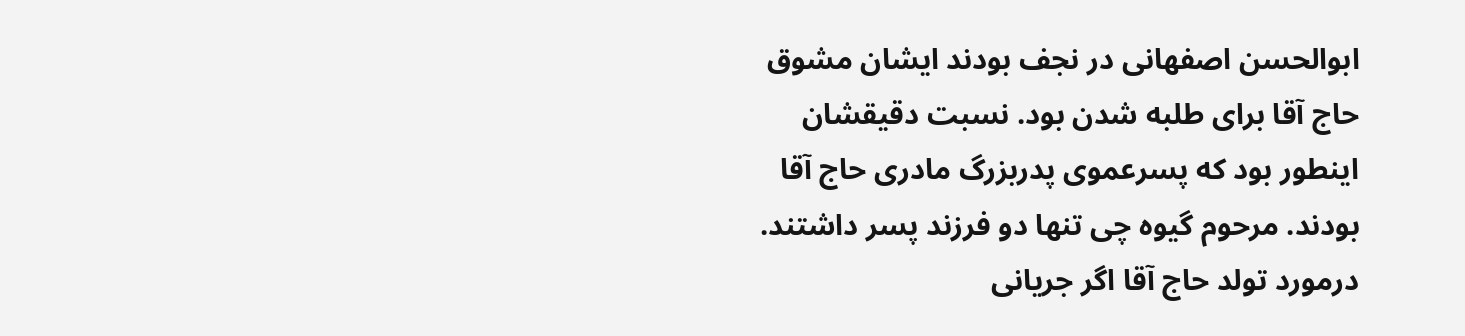ابوالحسن اصفهانی در نجف بودند ایشان مشوق حاج آقا برای طلبه شدن بود. نسبت دقیقشان اینطور بود که پسرعموی پدربزرگ مادری حاج آقا بودند. مرحوم گیوه چی تنها دو فرزند پسر داشتند.
درمورد تولد حاج آقا اگر جریانی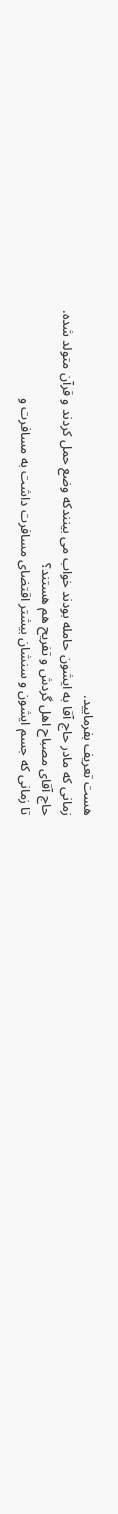هست تعریف بفرمایید.
زمانی که مادر حاج آقا به ایشون حامله بودند خواب می بینندکه وضع حمل کردند و قرآن متولد شده.
حاج آقای مصباح اهل گردش و تفریح هم هستند؟
تا زمانی که جسم ایشون و سنشان بیشتر اقتضای مسافرت داشت به مسافرت و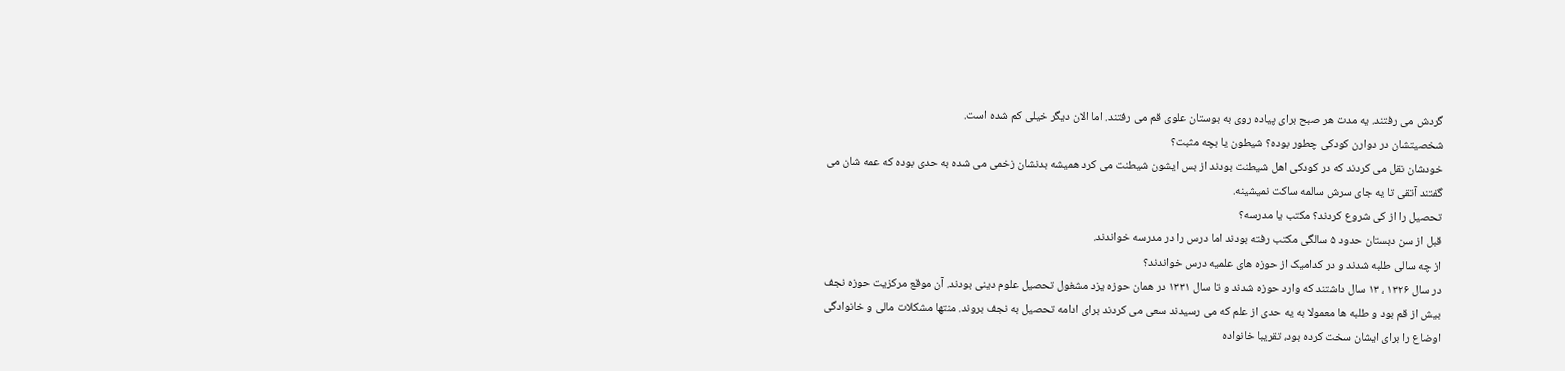گردش می رفتند. یه مدت هر صبح برای پیاده روی به بوستان علوی قم می رفتند. اما الان دیگر خیلی کم شده است.
شخصیتشان در دوارن کودکی چطور بوده؟ شیطون یا بچه مثبت؟
خودشان نقل می کردند که در کودکی اهل شیطنت بودند از بس ایشون شیطنت می کرد همیشه بدنشان زخمی می شده به حدی بوده که عمه شان می گفتند آتقی تا یه جای سرش سالمه ساکت نمیشینه.
تحصیل را از کی شروع کردند؟ مکتب یا مدرسه؟
قبل از سن دبستان حدود ۵ سالگی مکتب رفته بودند اما درس را در مدرسه خواندند.
از چه سالی طلبه شدند و در کدامیک از حوزه های علمیه درس خواندند؟
در سال ۱۳۲۶ ، ۱۳ سال داشتند که وارد حوزه شدند و تا سال ۱۳۳۱ در همان حوزه یزد مشغول تحصیل علوم دینی بودند. آن موقع مرکزیت حوزه نجف بیش از قم بود و طلبه ها معمولا به یه حدی از علم که می رسیدند سعی می کردند برای ادامه تحصیل به نجف بروند. منتها مشکلات مالی و خانوادگی اوضاع را برای ایشان سخت کرده بود، تقریبا خانواده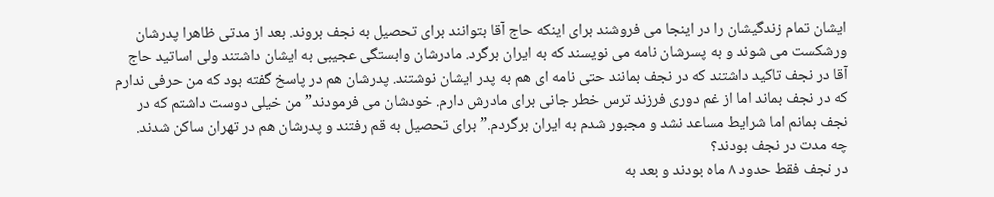ایشان تمام زندگیشان را در اینجا می فروشند برای اینکه حاج آقا بتوانند برای تحصیل به نجف بروند. بعد از مدتی ظاهرا پدرشان ورشکست می شوند و به پسرشان نامه می نویسند که به ایران برگرد. مادرشان وابستگی عجیبی به ایشان داشتند ولی اساتید حاج آقا در نجف تاکید داشتند که در نجف بمانند حتی نامه ای هم به پدر ایشان نوشتند. پدرشان هم در پاسخ گفته بود که من حرفی ندارم که در نجف بماند اما از غم دوری فرزند ترس خطر جانی برای مادرش دارم. خودشان می فرمودند” من خیلی دوست داشتم که در نجف بمانم اما شرایط مساعد نشد و مجبور شدم به ایران برگردم.” برای تحصیل به قم رفتند و پدرشان هم در تهران ساکن شدند.
چه مدت در نجف بودند؟
در نجف فقط حدود ۸ ماه بودند و بعد به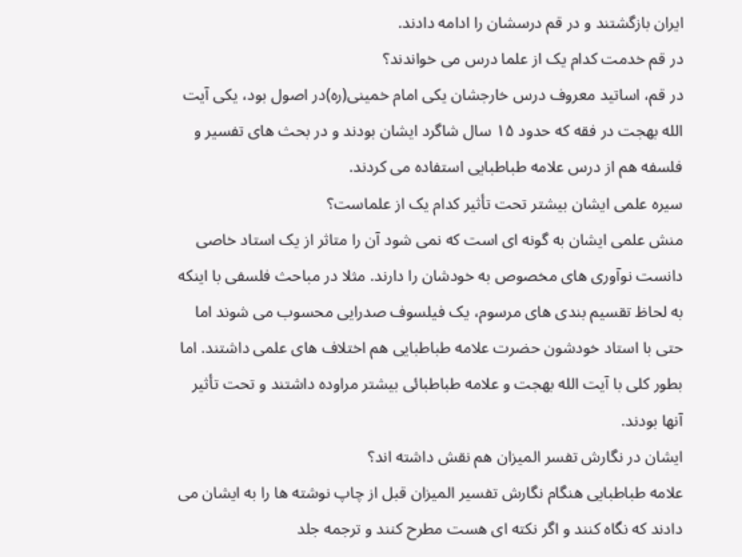ایران بازگشتند و در قم درسشان را ادامه دادند.
در قم خدمت کدام یک از علما درس می خواندند؟
در قم، اساتید معروف درس خارجشان یکی امام خمینی(ره)در اصول بود، یکی آیت الله بهجت در فقه که حدود ۱۵ سال شاگرد ایشان بودند و در بحث های تفسیر و فلسفه هم از درس علامه طباطبایی استفاده می کردند.
سیره علمی ایشان بیشتر تحت تأثیر کدام یک از علماست؟
منش علمی ایشان به گونه ای است که نمی شود آن را متاثر از یک استاد خاصی دانست نوآوری های مخصوص به خودشان را دارند. مثلا در مباحث فلسفی با اینکه به لحاظ تقسیم بندی های مرسوم، یک فیلسوف صدرایی محسوب می شوند اما حتی با استاد خودشون حضرت علامه طباطبایی هم اختلاف های علمی داشتند. اما بطور کلی با آیت الله بهجت و علامه طباطبائی بیشتر مراوده داشتند و تحت تأثیر آنها بودند.
ایشان در نگارش تفسر المیزان هم نقش داشته اند؟
علامه طباطبایی هنگام نگارش تفسیر المیزان قبل از چاپ نوشته ها را به ایشان می دادند که نگاه کنند و اگر نکته ای هست مطرح کنند و ترجمه جلد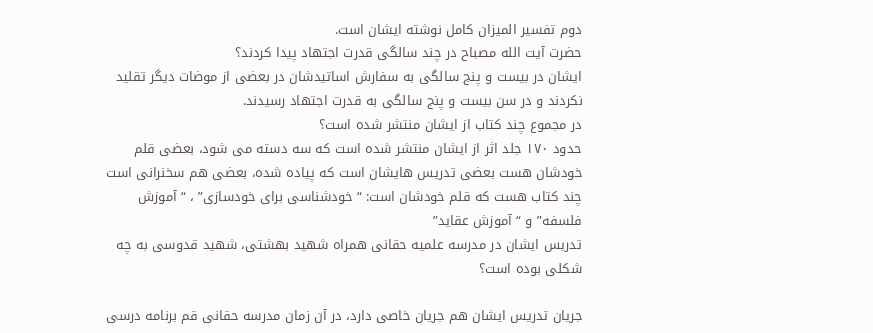دوم تفسیر المیزان کامل نوشته ایشان است.
حضرت آیت الله مصباح در چند سالگی قدرت اجتهاد پیدا کردند؟
ایشان در بیست و پنج سالگی به سفارش اساتیدشان در بعضی از موضات دیگر تقلید نکردند و در سن بیست و پنج سالگی به قدرت اجتهاد رسیدند.
در مجموع چند کتاب از ایشان منتشر شده است؟
حدود ۱۷۰ جلد اثر از ایشان منتشر شده است که سه دسته می شود، بعضی قلم خودشان هست بعضی تدریس هایشان است که پیاده شده، بعضی هم سخنرانی است چند کتاب هست که قلم خودشان است: “خودشناسی برای خودسازی” ، “آموزش فلسفه” و “آموزش عقاید”
تدریس ایشان در مدرسه علمیه حقانی همراه شهید بهشتی، شهید قدوسی به چه شکلی بوده است؟

جریان تدریس ایشان هم جریان خاصی دارد، در آن زمان مدرسه حقانی قم برنامه درسی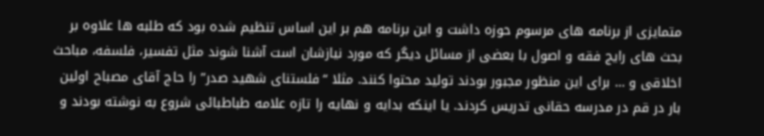متمایزی از برنامه های مرسوم حوزه داشت و این برنامه هم بر این اساس تنظیم شده بود که طلبه ها علاوه بر بحث های رایج فقه و اصول با بعضی از مسائل دیگر که مورد نیازشان است آشنا شوند مثل تفسیر، فلسفه، مباحث اخلاقی و … برای این منظور مجبور بودند تولید محتوا کنند. مثلا “فلستنای شهید صدر” را حاج آقای مصباح اولین بار در قم در مدرسه حقانی تدریس کردند. یا اینکه بدایه و نهایه را تازه علامه طباطبائی شروع به نوشته بودند و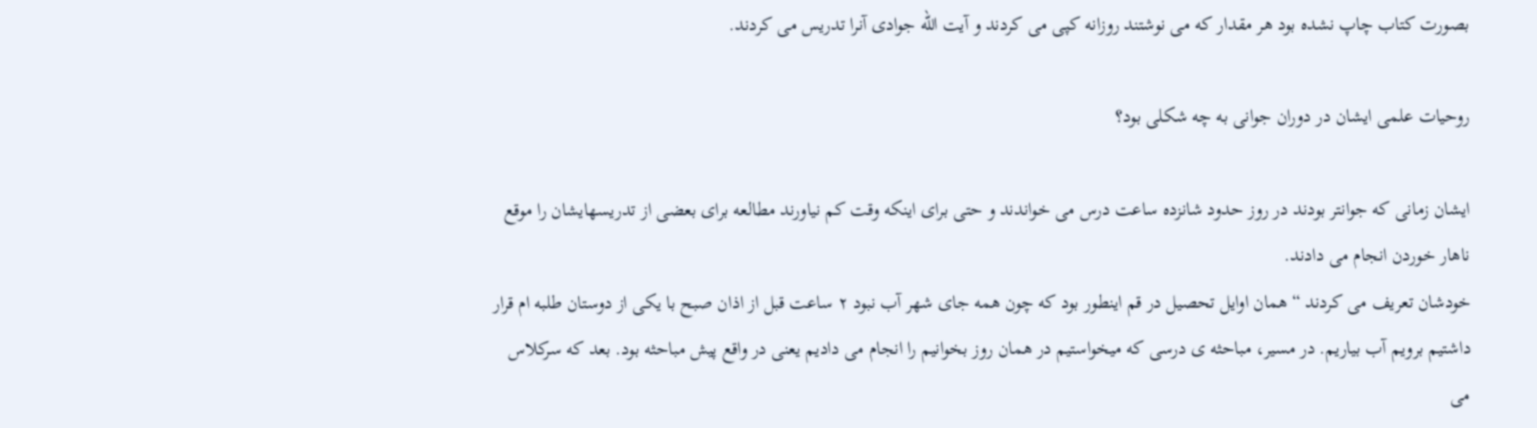بصورت کتاب چاپ نشده بود هر مقدار که می نوشتند روزانه کپی می کردند و آیت الله جوادی آنرا تدریس می کردند.

روحیات علمی ایشان در دوران جوانی به چه شکلی بود؟

ایشان زمانی که جوانتر بودند در روز حدود شانزده ساعت درس می خواندند و حتی برای اینکه وقت کم نیاورند مطالعه برای بعضی از تدریسهایشان را موقع ناهار خوردن انجام می دادند.
خودشان تعریف می کردند “همان اوایل تحصیل در قم اینطور بود که چون همه جای شهر آب نبود ۲ ساعت قبل از اذان صبح با یکی از دوستان طلبه ام قرار داشتیم برویم آب بیاریم. در مسیر، مباحثه ی درسی که میخواستیم در همان روز بخوانیم را انجام می دادیم یعنی در واقع پیش مباحثه بود. بعد که سرکلاس می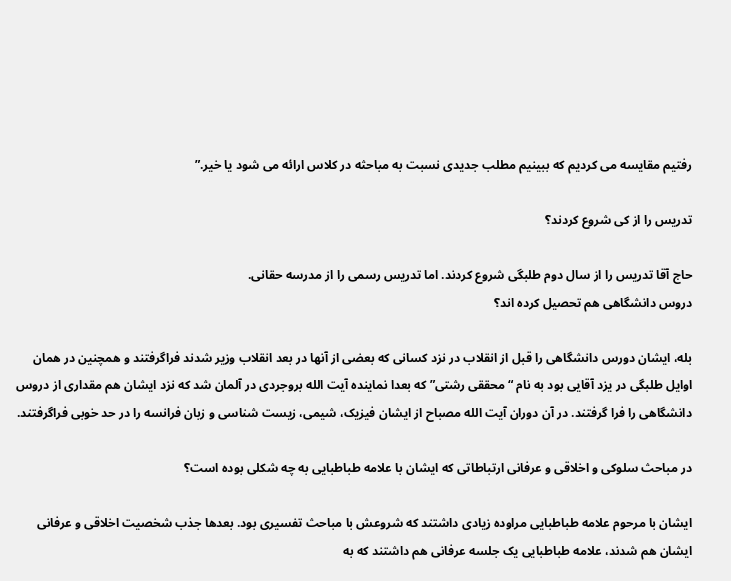رفتیم مقایسه می کردیم که ببینیم مطلب جدیدی نسبت به مباحثه در کلاس ارائه می شود یا خیر.”

تدریس را از کی شروع کردند؟

حاج آقا تدریس را از سال دوم طلبگی شروع کردند. اما تدریس رسمی را از مدرسه حقانی.
دروس دانشگاهی هم تحصیل کرده اند؟

بله، ایشان دورس دانشگاهی را قبل از انقلاب در نزد کسانی که بعضی از آنها در بعد انقلاب وزیر شدند فراگرفتند و همچنین در همان اوایل طلبگی در یزد آقایی بود به نام “محققی رشتی” که بعدا نماینده آیت الله بروجردی در آلمان شد که نزد ایشان هم مقداری از دروس دانشگاهی را فرا گرفتند. در آن دوران آیت الله مصباح از ایشان فیزیک، شیمی، زیست شناسی و زبان فرانسه را در حد خوبی فراگرفتند.

در مباحث سلوکی و اخلاقی و عرفانی ارتباطاتی که ایشان با علامه طباطبایی به چه شکلی بوده است؟

ایشان با مرحوم علامه طباطبایی مراوده زیادی داشتند که شروعش با مباحث تفسیری بود. بعدها جذب شخصیت اخلاقی و عرفانی ایشان هم شدند، علامه طباطبایی یک جلسه عرفانی هم داشتند که به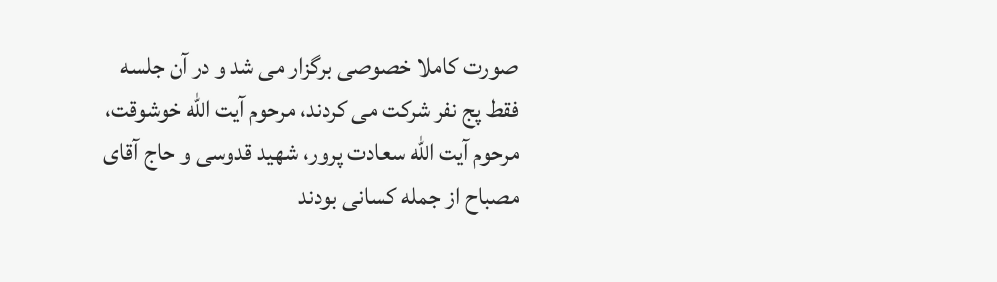صورت کاملا خصوصی برگزار می شد و در آن جلسه فقط پج نفر شرکت می کردند، مرحوم آیت الله خوشوقت، مرحوم آیت الله سعادت پرور، شهید قدوسی و حاج آقای مصباح از جمله کسانی بودند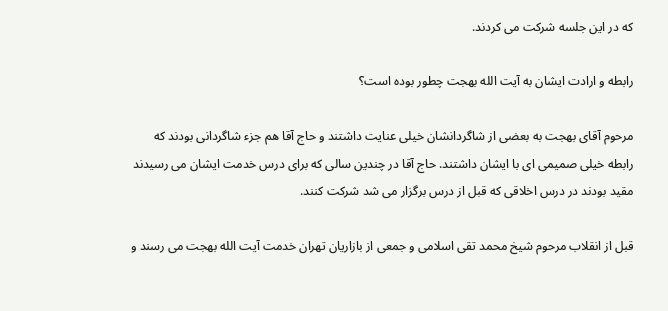که در این جلسه شرکت می کردند.

رابطه و ارادت ایشان به آیت الله بهجت چطور بوده است؟

مرحوم آقای بهجت به بعضی از شاگردانشان خیلی عنایت داشتند و حاج آقا هم جزء شاگردانی بودند که رابطه خیلی صمیمی ای با ایشان داشتند. حاج آقا در چندین سالی که برای درس خدمت ایشان می رسیدند مقید بودند در درس اخلاقی که قبل از درس برگزار می شد شرکت کنند.

قبل از انقلاب مرحوم شیخ محمد تقی اسلامی و جمعی از بازاریان تهران خدمت آیت الله بهجت می رسند و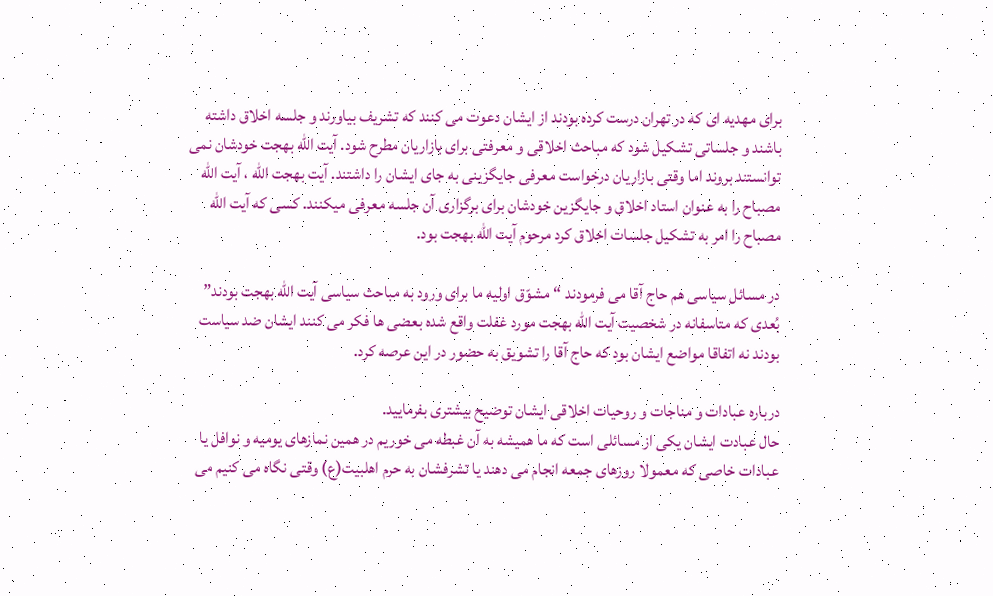برای مهدیه ای که در تهران درست کرده بودند از ایشان دعوت می کنند که تشریف بیاورند و جلسه اخلاق داشته باشند و جلساتی تشکیل شود که مباحث اخلاقی و معرفتی برای بازاریان مطرح شود. آیت الله بهجت خودشان نمی توانستند بروند اما وقتی بازاریان درخواست معرفی جایگزینی به جای ایشان را داشتند. آیت بهجت الله ، آیت الله مصباح را به عنوان استاد اخلاق و جایگزین خودشان برای برگزاری آن جلسه معرفی میکنند. کسی که آیت الله مصباح را امر به تشکیل جلسات اخلاق کرد مرحوم آیت الله بهجت بود.

در مسائل سیاسی هم حاج آقا می فرمودند “مشوّق اولیه ما برای ورود به مباحث سیاسی آیت الله بهجت بودند” بُعدی که متاسفانه در شخصیت آیت الله بهجت مورد غفلت واقع شده بعضی ها فکر می کنند ایشان ضد سیاست بودند نه اتفاقا مواضع ایشان بود که حاج آقا را تشویق به حضور در این عرصه کرد.

درباره عبادات و مناجات و روحیات اخلاقی ایشان توضیح بیشتری بفرمایید.
حال عبادت ایشان یکی از مسائلی است که ما همیشه به آن غبطه می خوریم در همین نمازهای یومیه و نوافل یا عبادات خاصی که معمولا روزهای جمعه انجام می دهند یا تشرفشان به حرم اهلبیت(ع) وقتی نگاه می کنیم می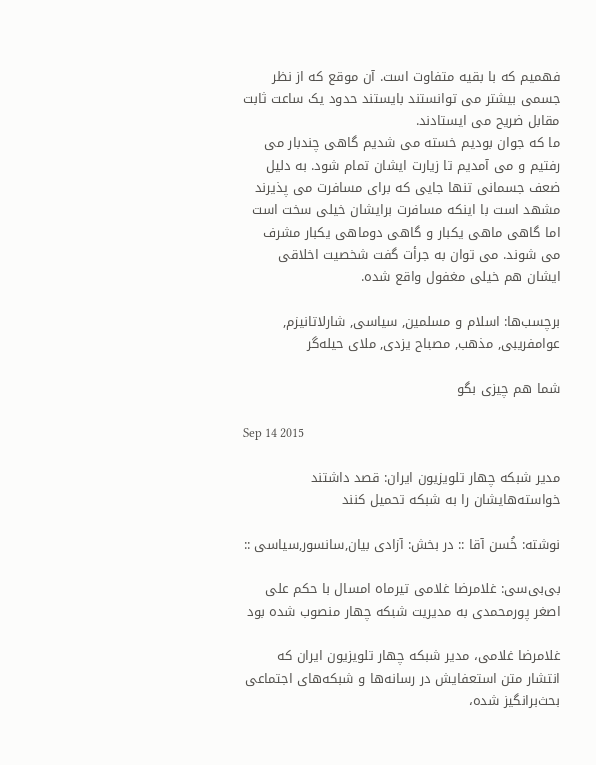فهمیم که با بقیه متفاوت است. آن موقع که از نظر جسمی بیشتر می توانستند بایستند حدود یک ساعت ثابت مقابل ضریح می ایستادند.
ما که جوان بودیم خسته می شدیم گاهی چندبار می رفتیم و می آمدیم تا زیارت ایشان تمام شود. به دلیل ضعف جسمانی تنها جایی که برای مسافرت می پذیرند مشهد است با اینکه مسافرت برایشان خیلی سخت است اما گاهی ماهی یکبار و گاهی دوماهی یکبار مشرف می شوند. می توان به جرأت گفت شخصیت اخلاقی ایشان هم خیلی مغفول واقع شده.

برچسب‌ها: اسلام و مسلمین, سیاسی, شارلاتانیزم, عوامفریبی, مذهب, مصباح یزدی, ملای حیله‌گر

شما هم چیزی بگو

Sep 14 2015

مدیر شبکه چهار تلویزیون ایران: قصد داشتند خواسته‌هایشان را به شبکه تحمیل کنند

نوشته: خُسن آقا :: در بخش: آزادی بیان,سانسور,سیاسی ::

بی‌بی‌سی: غلامرضا غلامی تیرماه امسال با حکم علی اصغر پورمحمدی به مدیریت شبکه چهار منصوب شده بود

غلامرضا غلامی، مدیر شبکه چهار تلویزیون ایران که انتشار متن استعفایش در رسانه‌ها و شبکه‌های اجتماعی بحث‌برانگیز شده،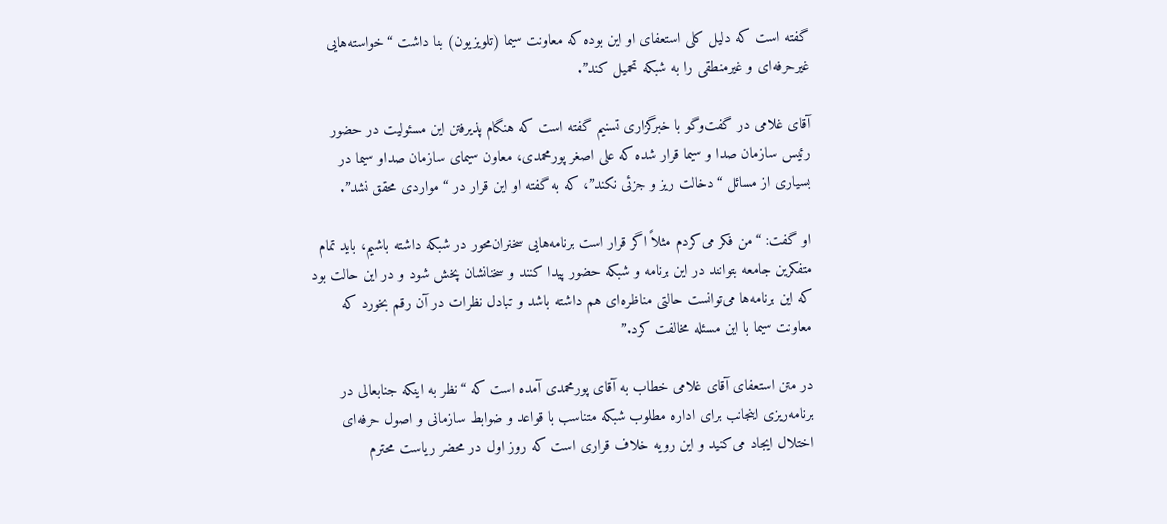گفته است که دلیل کلی استعفای او این بوده که معاونت سیما (تلویزیون) بنا داشت “خواسته‌هایی غیرحرفه‌ای و غیرمنطقی را به شبکه تحمیل کند”.

آقای غلامی در گفت‌وگو با خبرگزاری تسنیم گفته است که هنگام پذیرفتن این مسئولیت در حضور رئیس سازمان صدا و سیما قرار شده که علی اصغر پورمحمدی، معاون سیمای سازمان صداو سیما در بسیاری از مسائل “دخالت ریز و جزئی نکند”، که به گفته او این قرار در “مواردی محقق نشد”.

او گفت: “من فکر می‌‌کردم مثلاً اگر قرار است برنامه‌هایی سخنران‌محور در شبکه داشته باشیم، باید تمام متفکرین جامعه بتوانند در این برنامه و شبکه حضور پیدا کنند و سخنانشان پخش شود و در این حالت بود که این برنامه‌ها می‌توانست حالتی مناظره‌ای هم داشته باشد و تبادل نظرات در آن رقم بخورد که معاونت سیما با این مسئله مخالفت کرد.”

در متن استعفای آقای غلامی خطاب به آقای پورمحمدی آمده است که “نظر به اینکه جنابعالی در برنامه‌ریزی اینجانب برای اداره مطلوب شبکه متناسب با قواعد و ضوابط سازمانی و اصول حرفه‌ای اختلال ایجاد می‌کنید و این رویه خلاف قراری است که روز اول در محضر ریاست محترم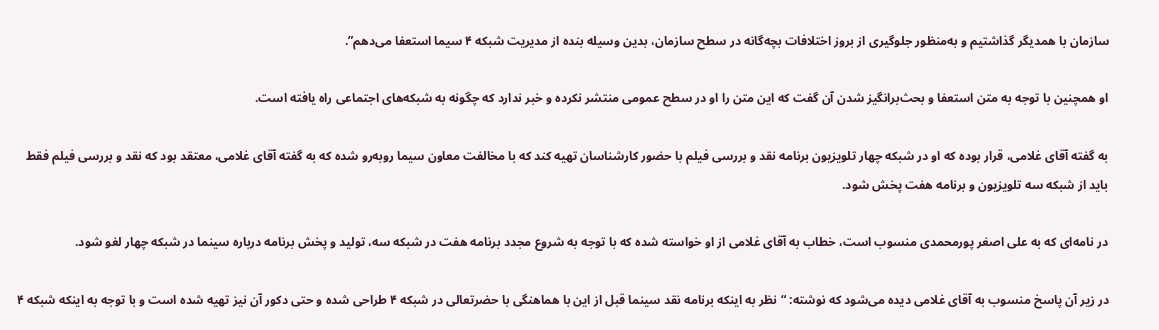سازمان با همدیگر گذاشتیم و به‌منظور جلوگیری از بروز اختلافات بچه‌گانه در سطح سازمان، بدین وسیله بنده از مدیریت شبکه ۴ سیما استعفا می‌دهم”.

او همچنین با توجه به متن استعفا و بحث‌برانگیز شدن آن گفت که این متن را او در سطح عمومی منتشر نکرده و خبر ندارد که چگونه به شبکه‌های اجتماعی راه یافته است.

به گفته آقای غلامی، قرار بوده که او در شبکه چهار تلویزیون برنامه نقد و بررسی فیلم با حضور کارشناسان تهیه کند که با مخالفت معاون سیما روبه‌رو شده که به گفته آقای غلامی، معتقد بود که نقد و بررسی فیلم فقط باید از شبکه سه تلویزیون و برنامه هفت پخش شود.

در نامه‌ای که به علی اصغر پورمحمدی منسوب است، خطاب به آقای غلامی از او خواسته شده که با توجه به شروع مجدد برنامه هفت در شبکه سه، تولید و پخش برنامه درباره سینما در شبکه چهار لغو شود.

در زیر آن پاسخ منسوب به آقای غلامی دیده می‌شود که نوشته: “نظر به اینکه برنامه نقد سینما قبل از این با هماهنگی با حضرتعالی در شبکه ۴ طراحی شده و حتی دکور آن نیز تهیه شده است و با توجه به اینکه شبکه ۴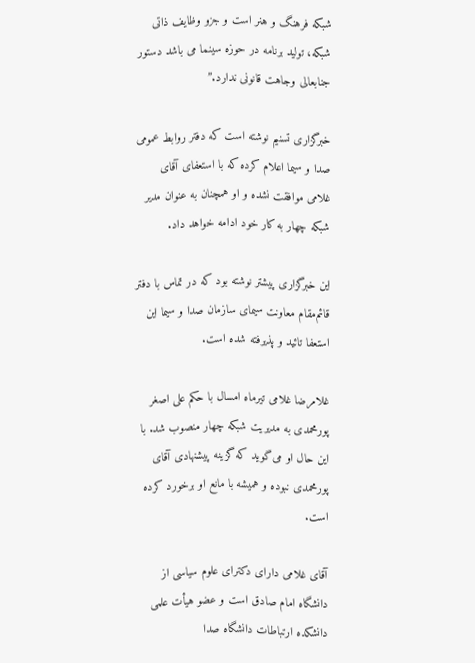شبکه فرهنگ و هنر است و جزو وظایف ذاتی شبکه، تولید برنامه در حوزه سینما می باشد دستور جنابعالی وجاهت قانونی ندارد.”

خبرگزاری تسنیم نوشته است که دفتر روابط عمومی صدا و سیما اعلام کرده که با استعفای آقای غلامی موافقت نشده و او همچنان به عنوان مدیر شبکه چهار به کار خود ادامه خواهد داد.

این خبرگزاری پیشتر نوشته بود که در تماس با دفتر قائم‌مقام معاونت سیمای سازمان صدا و سیما این استعفا تائید و پذیرفته شده است.

غلامرضا غلامی تیرماه امسال با حکم علی اصغر پورمحمدی به مدیریت شبکه چهار منصوب شد. با این حال او می‌گوید که گزینه پیشنهادی آقای پورمحمدی نبوده و همیشه با مانع او برخورد کرده است.

آقای غلامی دارای دکترای علوم سیاسی از دانشگاه امام صادق است و عضو هیأت علمی دانشکده ارتباطات دانشگاه صدا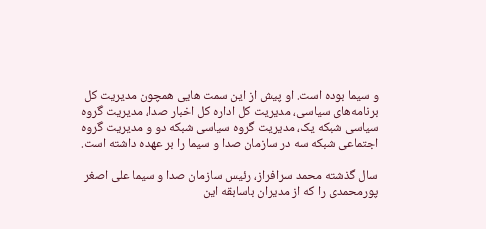و سیما بوده است. او پیش از این سمت هایی همچون مدیریت کل برنامه‌های سیاسی، مدیریت کل اداره کل اخبار صدا، مدیریت گروه سیاسی شبکه یک، مدیریت گروه سیاسی شبکه دو و مدیریت گروه اجتماعی شبکه سه در سازمان صدا و سیما را بر عهده داشته است.

سال گذشته محمد سرافراز، رئیس سازمان صدا و سیما علی اصغر پورمحمدی را که از مدیران باسابقه این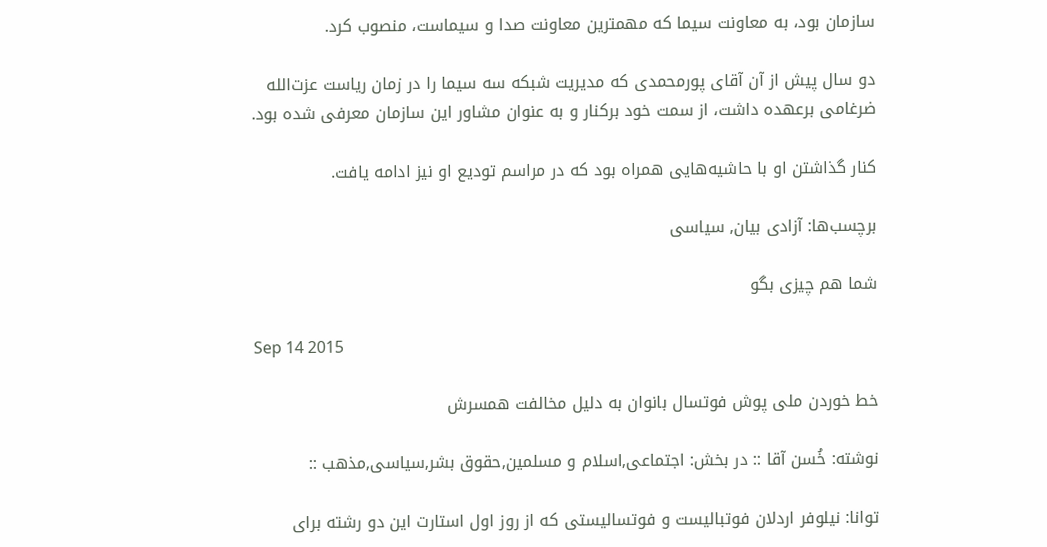سازمان بود، به معاونت سیما که مهمترین معاونت صدا و سیماست، منصوب کرد.

دو سال پیش از آن آقای پورمحمدی که مدیریت شبکه سه سیما را در زمان ریاست عزت‌الله ضرغامی برعهده داشت، از سمت خود برکنار و به عنوان مشاور این سازمان معرفی شده بود.

کنار گذاشتن او با حاشیه‌هایی همراه بود که در مراسم تودیع او نیز ادامه یافت.

برچسب‌ها: آزادی بیان, سیاسی

شما هم چیزی بگو

Sep 14 2015

خط خوردن ملی پوش فوتسال بانوان به دلیل مخالفت همسرش

نوشته: خُسن آقا :: در بخش: اجتماعی,اسلام و مسلمین,حقوق بشر,سیاسی,مذهب ::

توانا: نیلوفر اردلان فوتبالیست و فوتسالیستی که از روز اول استارت این دو رشته برای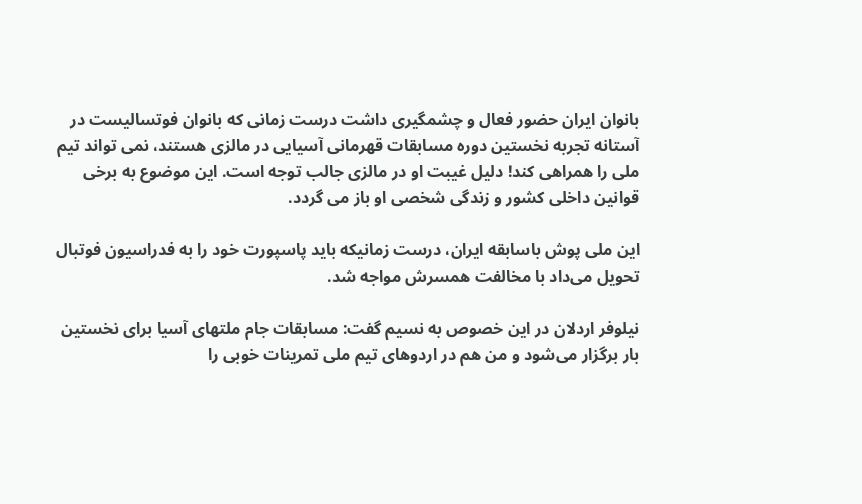بانوان ایران حضور فعال و چشمگیری داشت درست زمانی که بانوان فوتسالیست در آستانه تجربه نخستین دوره مسابقات قهرمانی آسیایی در مالزی هستند، نمی تواند تیم ملی را همراهی کند! دلیل غیبت او در مالزی جالب توجه است. این موضوع به برخی قوانین داخلی کشور و زندگی شخصی او باز می گردد.

این ملی پوش باسابقه ایران، درست زمانیکه باید پاسپورت خود را به فدراسیون فوتبال تحویل می‌داد با مخالفت همسرش مواجه شد.

نیلوفر اردلان در این خصوص به نسیم گفت: مسابقات جام ملتهای آسیا برای نخستین بار برگزار می‌شود و من هم در اردوهای تیم ملی تمرینات خوبی را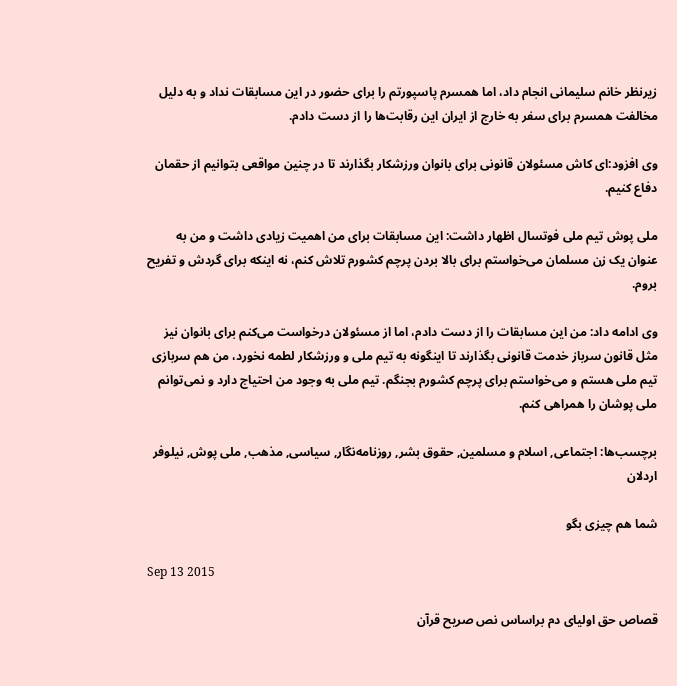زیرنظر خانم سلیمانی انجام داد، اما همسرم پاسپورتم را برای حضور در این مسابقات نداد و به دلیل مخالفت همسرم برای سفر به خارج از ایران این رقابت‌ها را از دست دادم.

وی افزود:ای کاش مسئولان قانونی برای بانوان ورزشکار بگذارند تا در چنین مواقعی بتوانیم از حقمان دفاع کنیم.

ملی پوش تیم ملی فوتسال اظهار داشت: این مسابقات برای من اهمیت زیادی داشت و من به عنوان یک زن مسلمان می‌خواستم برای بالا بردن پرچم کشورم تلاش کنم، نه اینکه برای گردش و تفریح بروم.

وی ادامه داد: من این مسابقات را از دست دادم، اما از مسئولان درخواست می‌کنم برای بانوان نیز مثل قانون سرباز خدمت قانونی بگذارند تا اینگونه به تیم ملی و ورزشکار لطمه نخورد، من هم سربازی تیم ملی هستم و می‌خواستم برای پرچم کشورم بجنگم. تیم ملی به وجود من احتیاج دارد و نمی‌توانم ملی پوشان را همراهی کنم.

برچسب‌ها: اجتماعی, اسلام و مسلمین, حقوق بشر, روزنامه‌نگار, سیاسی, مذهب, ملی پوش, نیلوفر اردلان

شما هم چیزی بگو

Sep 13 2015

قصاص حق اولیای دم براساس نص صریح قرآن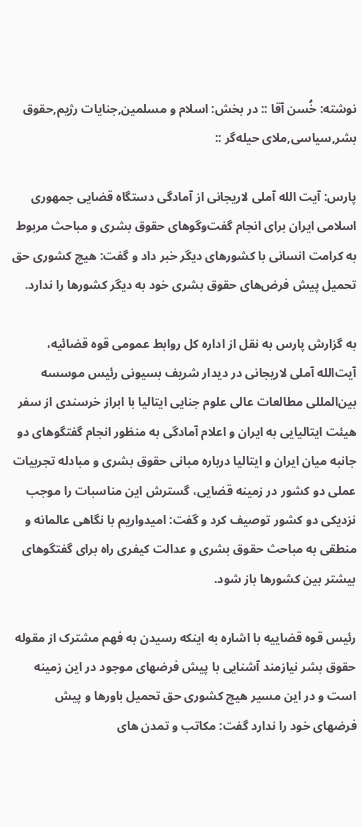نوشته: خُسن آقا :: در بخش: اسلام و مسلمین,جنایات رژیم,حقوق بشر,سیاسی,ملای حیله‌گر ::

پارس: آیت الله آملی لاریجانی از آمادگی دستگاه قضایی جمهوری اسلامی ایران برای انجام گفت‌وگوهای حقوق بشری و مباحث مربوط به کرامت انسانی با کشورهای دیگر خبر داد و گفت: هیچ کشوری حق تحمیل پیش فرض‌های حقوق بشری خود به دیگر کشورها را ندارد.

به گزارش پارس به نقل از اداره کل روابط عمومی قوه قضائیه، آیت‌الله آملی لاریجانی در دیدار شریف بسیونی رئیس موسسه بین‌المللی مطالعات عالی علوم جنایی ایتالیا با ابراز خرسندی از سفر هیئت ایتالیایی به ایران و اعلام آمادگی به منظور انجام گفتگوهای دو جانبه میان ایران و ایتالیا درباره مبانی حقوق بشری و مبادله تجربیات عملی دو کشور در زمینه قضایی، گسترش این مناسبات را موجب نزدیکی دو کشور توصیف کرد و گفت: امیدواریم با نگاهی عالمانه و منطقی به مباحث حقوق بشری و عدالت کیفری راه برای گفتگوهای بیشتر بین کشورها باز شود.

رئیس قوه قضاییه با اشاره به اینکه رسیدن به فهم مشترک از مقوله حقوق بشر نیازمند آشنایی با پیش فرضهای موجود در این زمینه است و در این مسیر هیچ کشوری حق تحمیل باورها و پیش فرضهای خود را ندارد گفت: مکاتب و تمدن های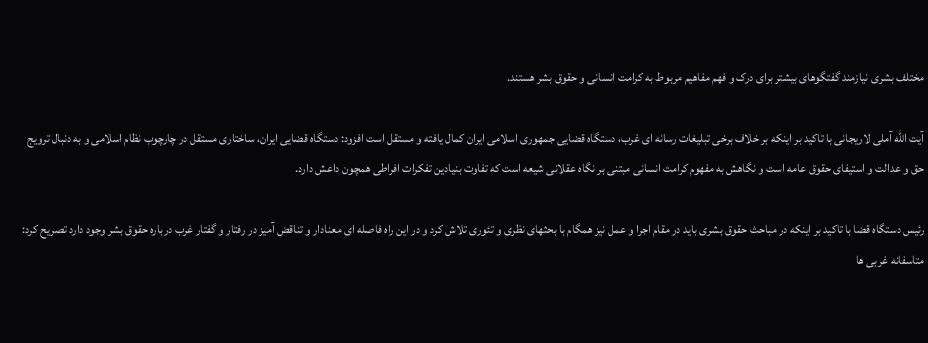مختلف بشری نیازمند گفتگوهای بیشتر برای درک و فهم مفاهیم مربوط به کرامت انسانی و حقوق بشر هستند.

آیت الله آملی لاریجانی با تاکید بر اینکه بر خلاف برخی تبلیغات رسانه ای غرب، دستگاه قضایی جمهوری اسلامی ایران کمال یافته و مستقل است افزود: دستگاه قضایی ایران، ساختاری مستقل در چارچوب نظام اسلامی و به دنبال ترویج حق و عدالت و استیفای حقوق عامه است و نگاهش به مفهوم کرامت انسانی مبتنی بر نگاه عقلانی شیعه است که تفاوت بنیادین تفکرات افراطی همچون داعش دارد.

رئیس دستگاه قضا با تاکید بر اینکه در مباحث حقوق بشری باید در مقام اجرا و عمل نیز همگام با بحثهای نظری و تئوری تلاش کرد و در این راه فاصله ای معنادار و تناقض آمیز در رفتار و گفتار غرب درباره حقوق بشر وجود دارد تصریح کرد: متاسفانه غربی ها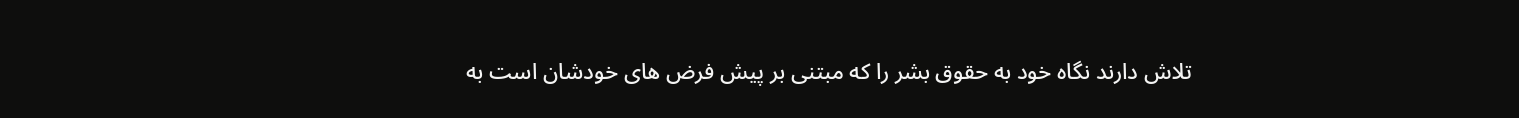تلاش دارند نگاه خود به حقوق بشر را که مبتنی بر پیش فرض های خودشان است به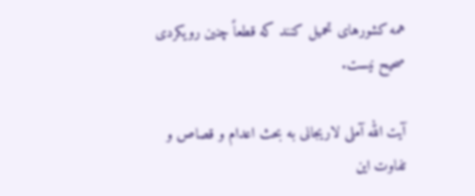همه کشورهای تحمیل کنند که قطعاً چنین رویکردی صحیح نیست.

آیت الله آملی لاریجانی به بحث اعدام و قصاص و تفاوت این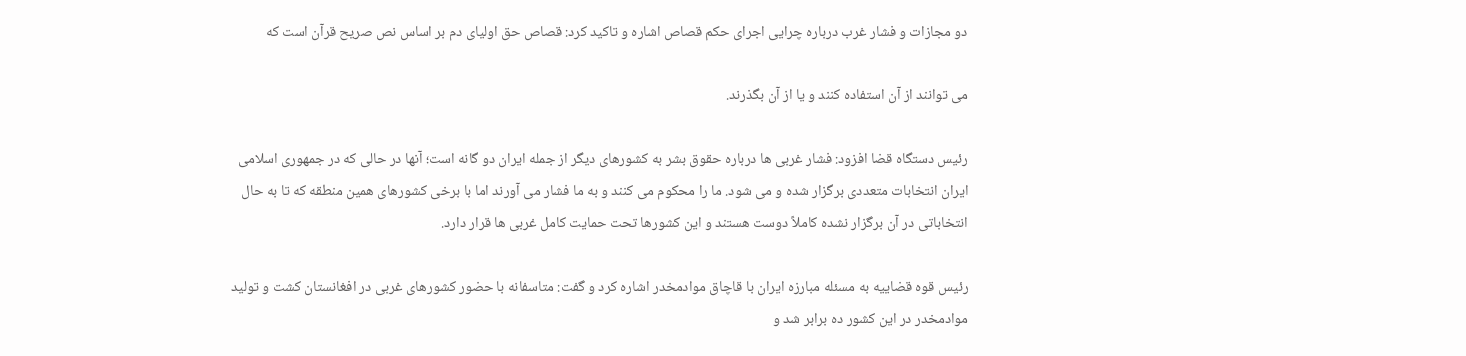دو مجازات و فشار غرب درباره چرایی اجرای حکم قصاص اشاره و تاکید کرد: قصاص حق اولیای دم بر اساس نص صریح قرآن است که

می توانند از آن استفاده کنند و یا از آن بگذرند.

رئیس دستگاه قضا افزود: فشار غربی ها درباره حقوق بشر به کشورهای دیگر از جمله ایران دو گانه است؛ آنها در حالی که در جمهوری اسلامی ایران انتخابات متعددی برگزار شده و می شود. ما را محکوم می کنند و به ما فشار می آورند اما با برخی کشورهای همین منطقه که تا به حال انتخاباتی در آن برگزار نشده کاملاً دوست هستند و این کشورها تحت حمایت کامل غربی ها قرار دارد.

رئیس قوه قضاییه به مسئله مبارزه ایران با قاچاق موادمخدر اشاره کرد و گفت: متاسفانه با حضور کشورهای غربی در افغانستان کشت و تولید موادمخدر در این کشور ده برابر شد و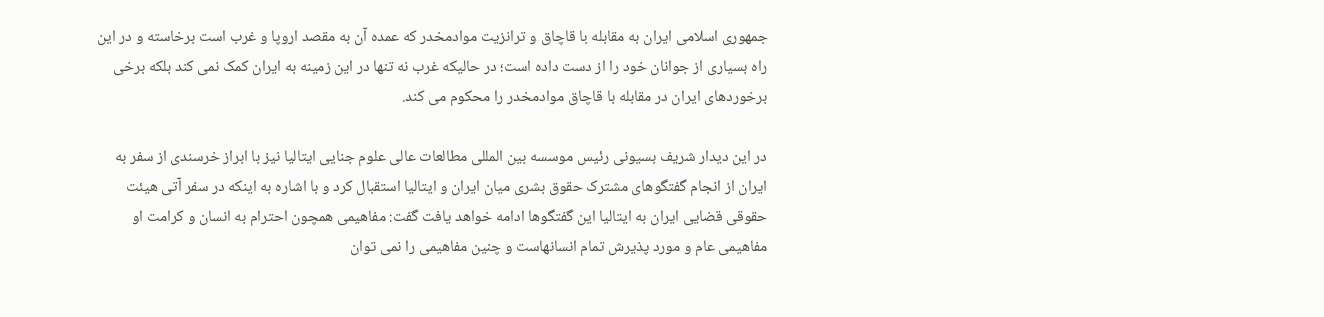جمهوری اسلامی ایران به مقابله با قاچاق و ترانزیت موادمخدر که عمده آن به مقصد اروپا و غرب است برخاسته و در این راه بسیاری از جوانان خود را از دست داده است؛ در حالیکه غرب نه تنها در این زمینه به ایران کمک نمی کند بلکه برخی برخوردهای ایران در مقابله با قاچاق موادمخدر را محکوم می کند.

در این دیدار شریف بسیونی رئیس موسسه بین المللی مطالعات عالی علوم جنایی ایتالیا نیز با ابراز خرسندی از سفر به ایران از انجام گفتگوهای مشترک حقوق بشری میان ایران و ایتالیا استقبال کرد و با اشاره به اینکه در سفر آتی هیئت حقوقی قضایی ایران به ایتالیا این گفتگوها ادامه خواهد یافت گفت: مفاهیمی همچون احترام به انسان و کرامت او مفاهیمی عام و مورد پذیرش تمام انسانهاست و چنین مفاهیمی را نمی توان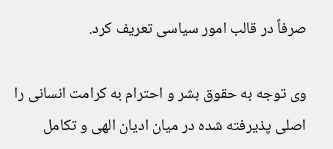صرفاً در قالب امور سیاسی تعریف کرد.

وی توجه به حقوق بشر و احترام به کرامت انسانی را اصلی پذیرفته شده در میان ادیان الهی و تکامل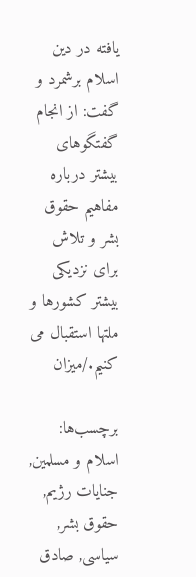یافته در دین اسلام برشمرد و گفت: از انجام گفتگوهای بیشتر درباره مفاهیم حقوق بشر و تلاش برای نزدیکی بیشتر کشورها و ملتها استقبال می کنیم./میزان

برچسب‌ها: اسلام و مسلمین, جنایات رژیم, حقوق بشر, سیاسی, صادق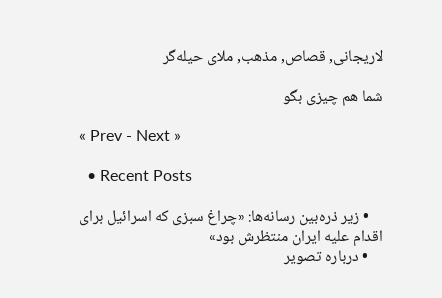لاریجانی, قصاص, مذهب, ملای حیله‌گر

شما هم چیزی بگو

« Prev - Next »

  • Recent Posts

    • زیر ذره‌بین رسانه‌ها: «چراغ سبزی که اسرائیل برای اقدام علیه ایران منتظرش بود»
    • درباره تصویر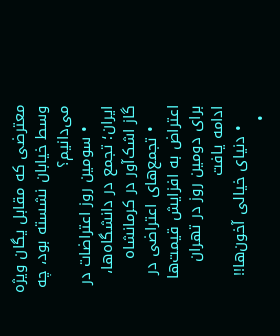معترضی که مقابل یگان ویژه وسط خیابان نشسته‌ بود، چه می‌دانیم؟
    • سومین روز اعتراضات در ایران؛ تجمع در دانشگاه‌ها، گاز اشک‌آور در کرمانشاه
    • تجمع‌های اعتراضی در اعتراض به افزایش قیمت‌ها برای دومین روز در تهران ادامه یافت
    • دنیای خیالی آخون‌ها!!
  •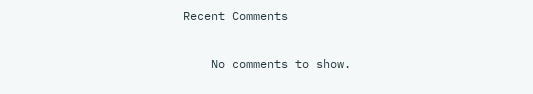Recent Comments

    No comments to show.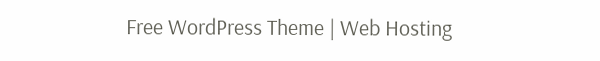Free WordPress Theme | Web Hosting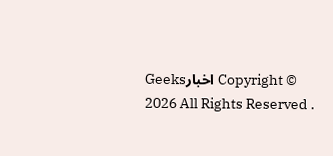Geeksاخبار Copyright © 2026 All Rights Reserved .